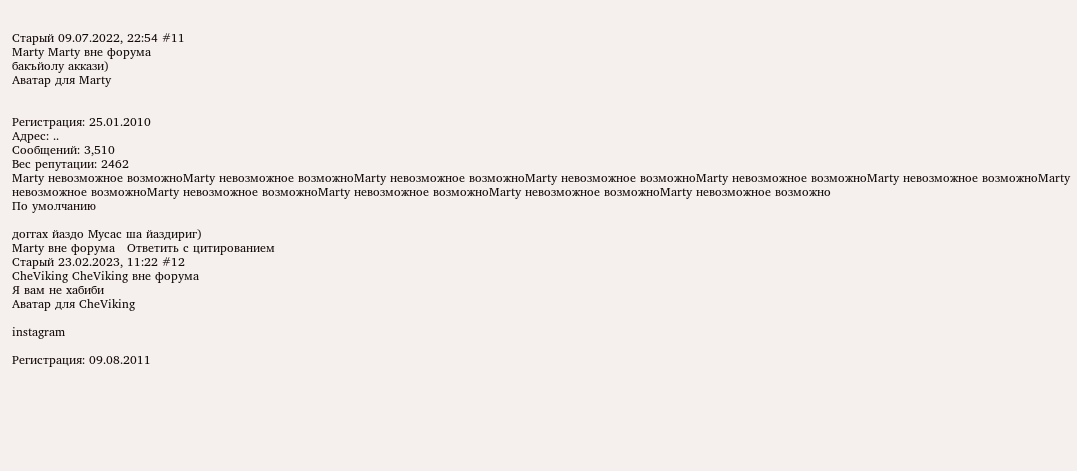Старый 09.07.2022, 22:54 #11
Marty Marty вне форума
бакъйолу аккази)
Аватар для Marty


Регистрация: 25.01.2010
Адрес: ..
Сообщений: 3,510
Вес репутации: 2462
Marty невозможное возможноMarty невозможное возможноMarty невозможное возможноMarty невозможное возможноMarty невозможное возможноMarty невозможное возможноMarty невозможное возможноMarty невозможное возможноMarty невозможное возможноMarty невозможное возможноMarty невозможное возможно
По умолчанию

доггах йаздо Мусас ша йаздириг)
Marty вне форума   Ответить с цитированием
Старый 23.02.2023, 11:22 #12
CheViking CheViking вне форума
Я вам не хабиби
Аватар для CheViking

instagram

Регистрация: 09.08.2011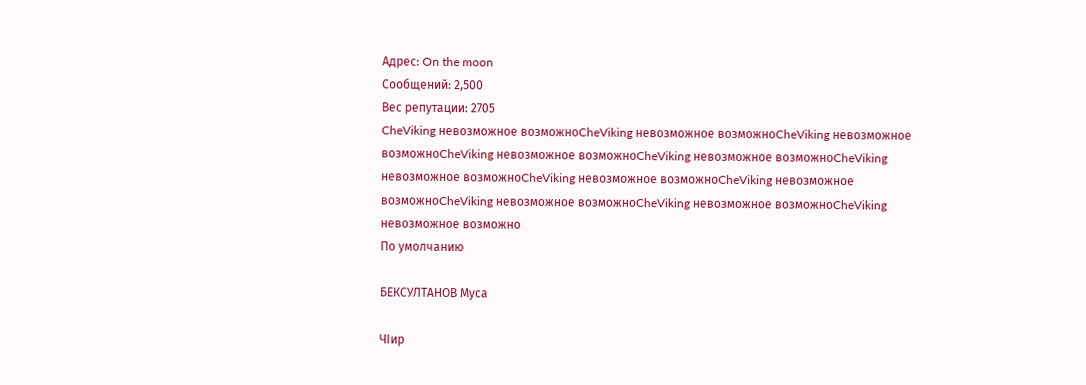Адрес: On the moon
Сообщений: 2,500
Вес репутации: 2705
CheViking невозможное возможноCheViking невозможное возможноCheViking невозможное возможноCheViking невозможное возможноCheViking невозможное возможноCheViking невозможное возможноCheViking невозможное возможноCheViking невозможное возможноCheViking невозможное возможноCheViking невозможное возможноCheViking невозможное возможно
По умолчанию

БЕКСУЛТАНОВ Муса

ЧIир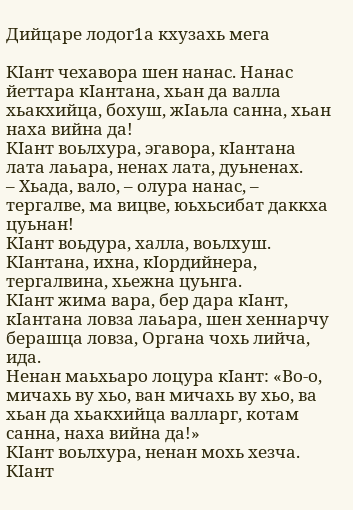Дийцаре лодог1а кхузахь мега

КIант чехавора шен нанас. Нанас йеттара кIантана, хьан да валла хьакхийца, бохуш, жIаьла санна, хьан наха вийна да!
КIант воьлхура, эгавора, кIантана лата лаьара, ненах лата, дуьненах.
– Хьада, вало, – олура нанас, – тергалве, ма вицве, юьхьсибат даккха цуьнан!
КIант воьдура, халла, воьлхуш.
КIантана, ихна, кIордийнера, тергалвина, хьежна цуьнга.
КIант жима вара, бер дара кIант, кIантана ловза лаьара, шен хеннарчу берашца ловза, Органа чохь лийча, ида.
Ненан маьхьаро лоцура кIант: «Во-о, мичахь ву хьо, ван мичахь ву хьо, ва хьан да хьакхийца валларг, котам санна, наха вийна да!»
КIант воьлхура, ненан мохь хезча. КIант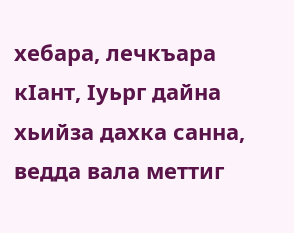хебара, лечкъара кIант, Iуьрг дайна хьийза дахка санна, ведда вала меттиг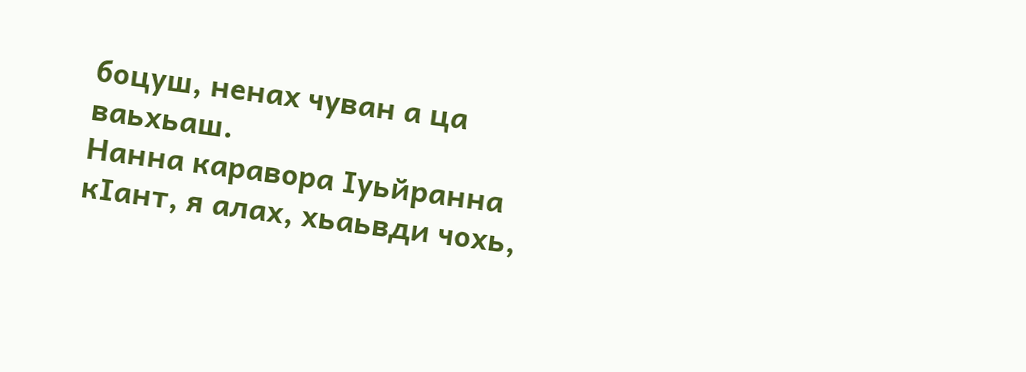боцуш, ненах чуван а ца ваьхьаш.
Нанна каравора Iуьйранна кIант, я алах, хьаьвди чохь,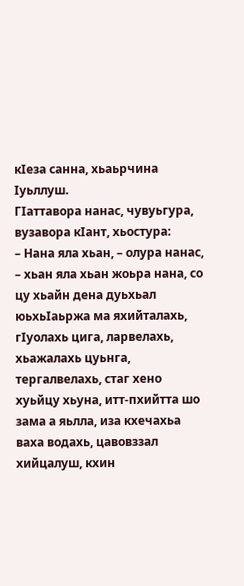кIеза санна, хьаьрчина Iуьллуш.
ГIаттавора нанас, чувуьгура, вузавора кIант, хьостура:
– Нана яла хьан, – олура нанас, – хьан яла хьан жоьра нана, со цу хьайн дена дуьхьал юьхьIаьржа ма яхийталахь, гIуолахь цига, ларвелахь, хьажалахь цуьнга, тергалвелахь, стаг хено хуьйцу хьуна, итт-пхийтта шо зама а яьлла, иза кхечахьа ваха водахь, цавовззал хийцалуш, кхин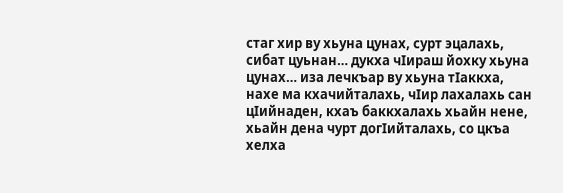стаг хир ву хьуна цунах, сурт эцалахь, сибат цуьнан… дукха чIираш йохку хьуна цунах… иза лечкъар ву хьуна тIаккха, нахе ма кхачийталахь, чIир лахалахь сан цIийнаден, кхаъ баккхалахь хьайн нене, хьайн дена чурт догIийталахь, со цкъа хелха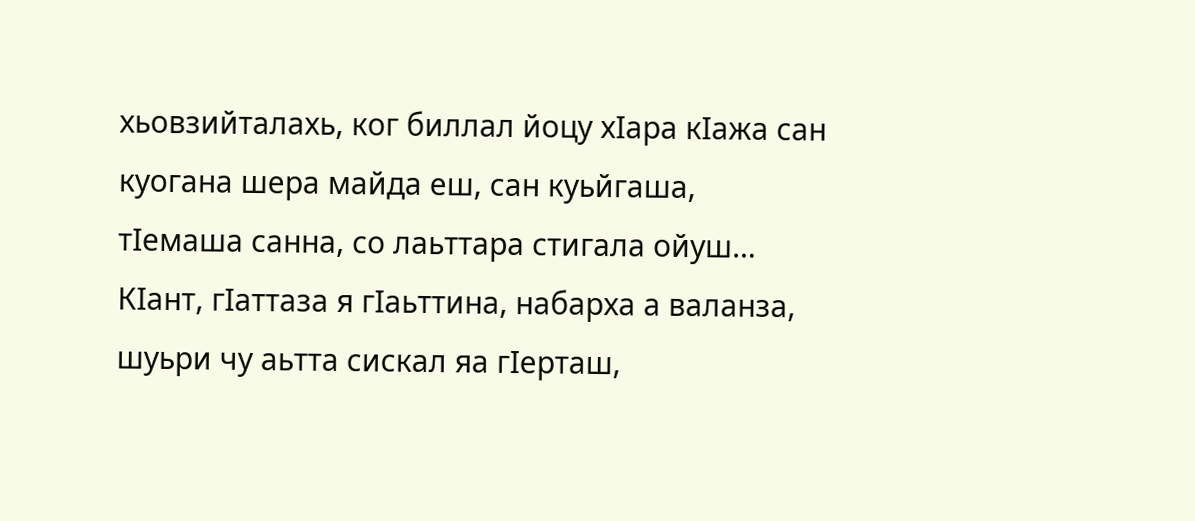хьовзийталахь, ког биллал йоцу хIара кIажа сан куогана шера майда еш, сан куьйгаша, тIемаша санна, со лаьттара стигала ойуш…
КIант, гIаттаза я гIаьттина, набарха а валанза, шуьри чу аьтта сискал яа гIерташ,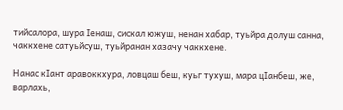тийсалора, шура Iенаш, сискал южуш, ненан хабар, туьйра долуш санна, чаккхене сатуьйсуш, туьйранан хазачу чаккхене.

Нанас кIант аравоккхура, ловцаш беш, куьг тухуш, мара цIанбеш, же, варлахь,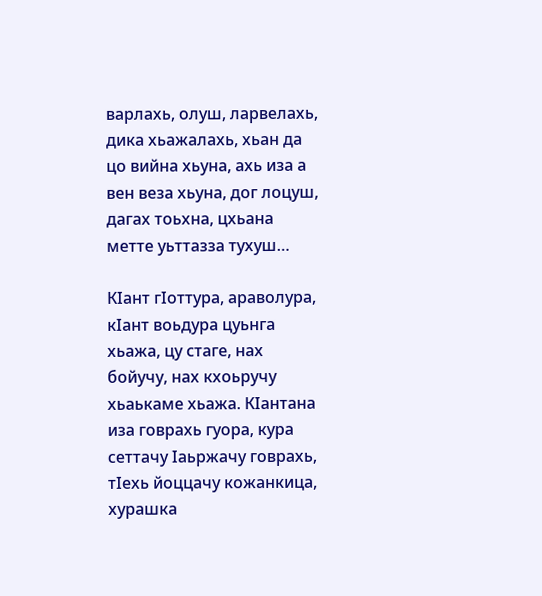варлахь, олуш, ларвелахь, дика хьажалахь, хьан да цо вийна хьуна, ахь иза а вен веза хьуна, дог лоцуш, дагах тоьхна, цхьана метте уьттазза тухуш…

КIант гIоттура, араволура, кIант воьдура цуьнга хьажа, цу стаге, нах бойучу, нах кхоьручу хьаькаме хьажа. КIантана иза говрахь гуора, кура сеттачу Iаьржачу говрахь, тIехь йоццачу кожанкица, хурашка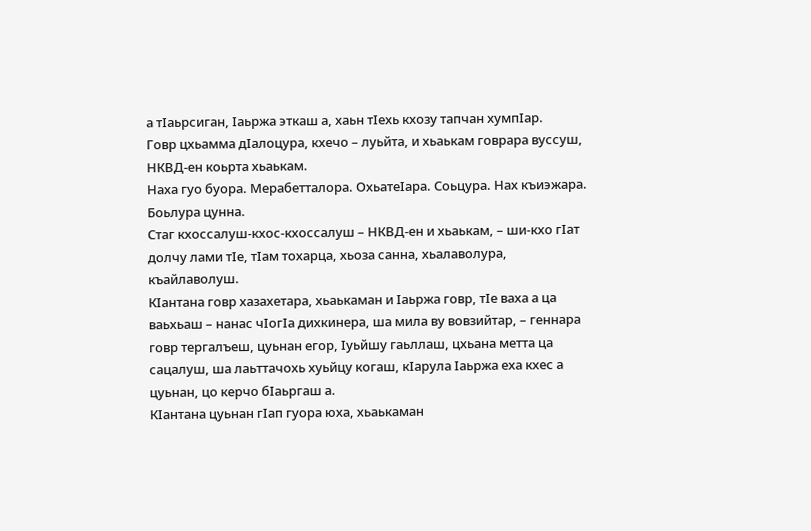а тIаьрсиган, Iаьржа эткаш а, хаьн тIехь кхозу тапчан хумпIар.
Говр цхьамма дIалоцура, кхечо – луьйта, и хьаькам говрара вуссуш, НКВД-ен коьрта хьаькам.
Наха гуо буора. Мерабетталора. ОхьатеIара. Соьцура. Нах къиэжара. Боьлура цунна.
Стаг кхоссалуш-кхос-кхоссалуш – НКВД-ен и хьаькам, – ши-кхо гIат долчу лами тIе, тIам тохарца, хьоза санна, хьалаволура, къайлаволуш.
КIантана говр хазахетара, хьаькаман и Iаьржа говр, тIе ваха а ца ваьхьаш – нанас чIогIа дихкинера, ша мила ву вовзийтар, – геннара говр тергалъеш, цуьнан егор, Iуьйшу гаьллаш, цхьана метта ца сацалуш, ша лаьттачохь хуьйцу когаш, кIарула Iаьржа еха кхес а цуьнан, цо керчо бIаьргаш а.
КIантана цуьнан гIап гуора юха, хьаькаман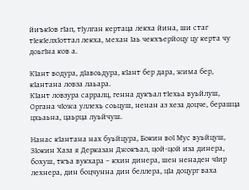йиъкIов гIап, тIулган кертаца лекха йина, ши стаг тIекIелхIоттал лекха, механ Iаь чекхъерйоцу цу керта чу доьгIна ков а.

КIант водура, дIавоьдура, кIант бер дара, жима бер, кIантана ловза лаьара.
КIант ловзура сарралц, генна дукъал тIехьа вуьйлуш, Органа чIожа уллехь соьцуш, ненан аз хеза доцче, берашца цхьаьна, цаьрца луьйчуш.

Нанас кIантана нах буьйцура, Бокин воI Мус вуьйцуш, ЗIокин Хаза я Дерказан Джокъал, цой-цой иза динера, бохуш, ткъа вукхара – кхин динера, шен ненаден чIир лехнера, дин боцчунна дин беллера, цIа доцург ваха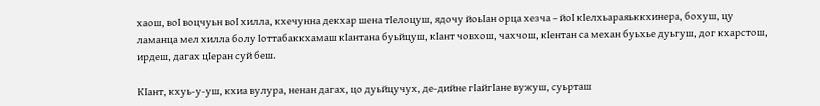хаош, воI воцчуьн воI хилла, кхечунна декхар шена тIелоцуш, ядочу йоьIан орца хезча – йоI кIелхьараяьккхинера, бохуш, цу ламанца мел хилла болу Iоттабаккхамаш кIантана буьйцуш, кIант човхош, чахчош, кIентан са механ буьхье дуьгуш, дог кхарстош, ирдеш, дагах цIеран суй беш.

КIант, кхуь-у-уш, кхиа вулура, ненан дагах, цо дуьйцучух, де-дийне гIайгIане вужуш, суьрташ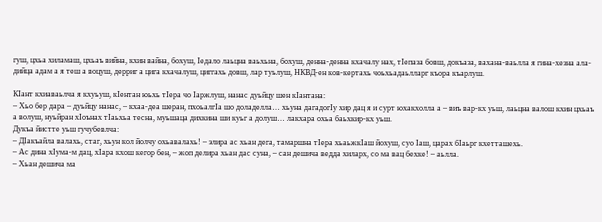гуш, цхьа хиламаш, цхьаъ вийна, кхин вайна, бохуш, Iедало лаьцна ваьхьна, бохуш, денна-денна кхачалу нах, тIепаза бовш, докъаза, вахана-ваьлла я гина-хезна ала-дийца адам а я теш а воцуш, дерриг а цига кхачалуш, циггахь довш, лар туьлуш, НКВД-ен ков-кертахь чоьхьадаьлларг къора къарлуш.

КIант кхиаваьлча я кхуьуш, кIентан юьхь тIера чо Iаржлуш, нанас дуьйцу шен кIантана:
– Хьо бер дара – дуьйцу нанас, – кхаа-деа шеран, пхоьалгIа шо доладелла… хьуна дагадогIу хир дац я и сурт юхакхолла а – виъ вар-кх уьш, лаьцна валош кхин цхьаъ а волуш, нуьйран хIоънах тIаьхьа тесна, муьшаца дихкина ши куьг а долуш… лакхара охьа баьхкир-кх уьш.
Дукъа йистте уьш гучубевлча:
– ДIакъайла валахь, стаг, хьун кол йолчу охьавалахь! – элира ас хьан дега, тамаршна тIера хьаьжкIаш йохуш, суо Iаш, царах бIаьрг кхетташехь.
– Ас дина хIума-м дац, хIара кхош кегор бен, – жоп делира хьан дас суна, – сан дешича ведда хиларх, со ма вац бехке! – аьлла.
– Хьан дешича ма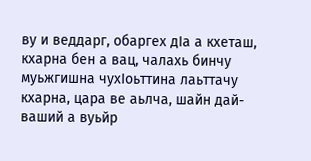ву и веддарг, обаргех дIа а кхеташ, кхарна бен а вац, чалахь бинчу муьжгишна чухIоьттина лаьттачу кхарна, цара ве аьлча, шайн дай-ваший а вуьйр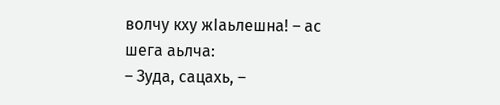волчу кху жIаьлешна! – ас шега аьлча:
– Зуда, сацахь, –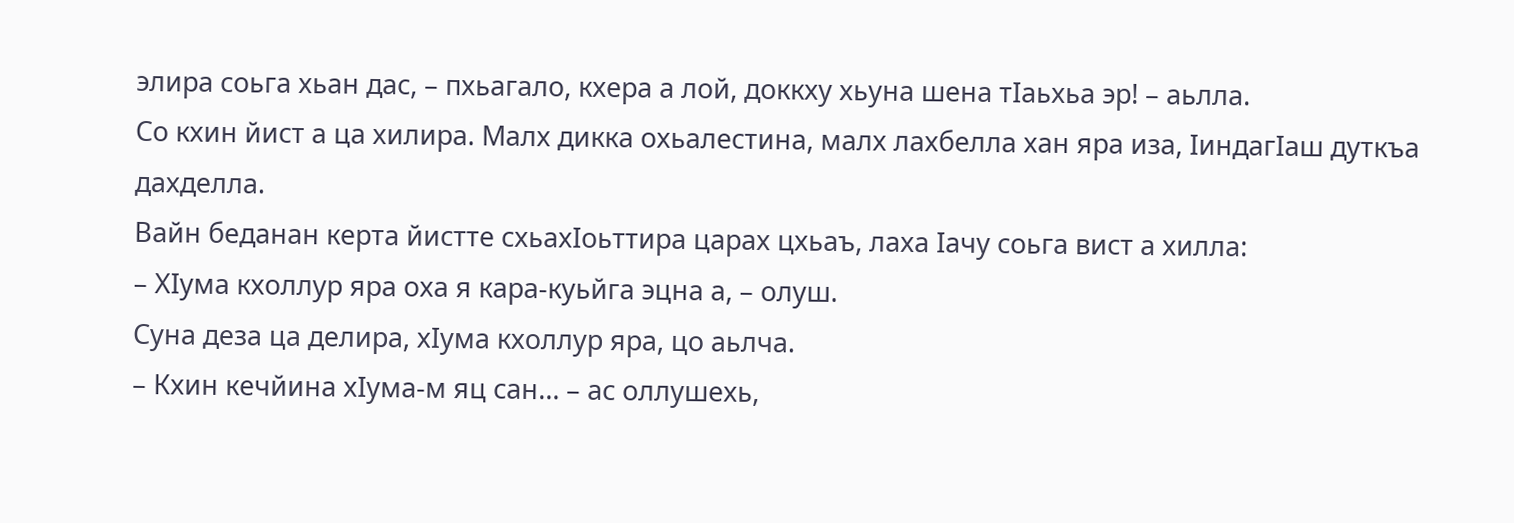элира соьга хьан дас, – пхьагало, кхера а лой, доккху хьуна шена тIаьхьа эр! – аьлла.
Со кхин йист а ца хилира. Малх дикка охьалестина, малх лахбелла хан яра иза, IиндагIаш дуткъа дахделла.
Вайн беданан керта йистте схьахIоьттира царах цхьаъ, лаха Iачу соьга вист а хилла:
– ХIума кхоллур яра оха я кара-куьйга эцна а, – олуш.
Суна деза ца делира, хIума кхоллур яра, цо аьлча.
– Кхин кечйина хIума-м яц сан… – ас оллушехь,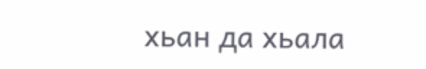хьан да хьала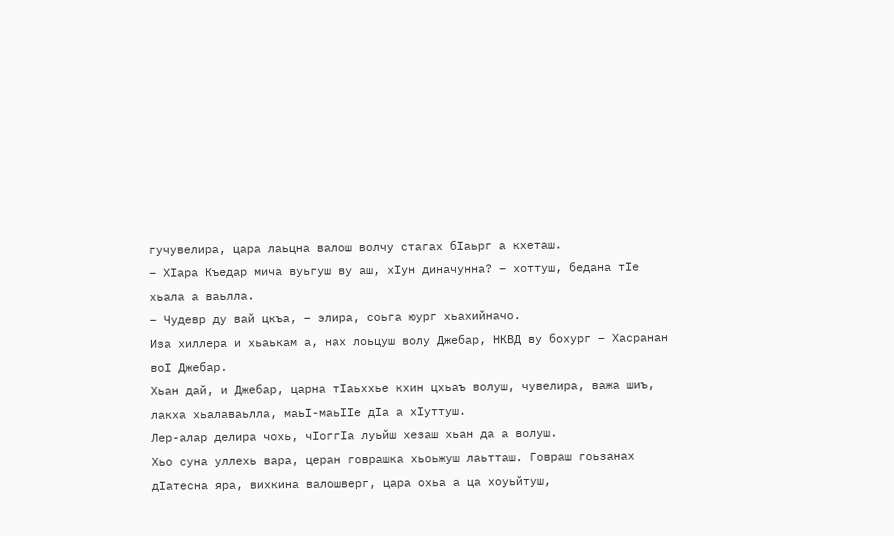гучувелира, цара лаьцна валош волчу стагах бIаьрг а кхеташ.
– ХIара Къедар мича вуьгуш ву аш, хIун диначунна? – хоттуш, бедана тIе хьала а ваьлла.
– Чудевр ду вай цкъа, – элира, соьга юург хьахийначо.
Иза хиллера и хьаькам а, нах лоьцуш волу Джебар, НКВД ву бохург – Хасранан воI Джебар.
Хьан дай, и Джебар, царна тIаьххье кхин цхьаъ волуш, чувелира, важа шиъ, лакха хьалаваьлла, маьI-маьIIе дIа а хIуттуш.
Лер-алар делира чохь, чIоггIа луьйш хезаш хьан да а волуш.
Хьо суна уллехь вара, церан говрашка хьоьжуш лаьтташ. Говраш гоьзанах дIатесна яра, вихкина валошверг, цара охьа а ца хоуьйтуш,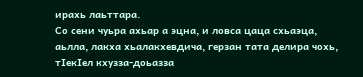ирахь лаьттара.
Со сени чуьра ахьар а эцна, и ловса цаца схьаэца, аьлла, лакха хьалакхевдича, герзан тата делира чохь, тIекIел кхузза-доьазза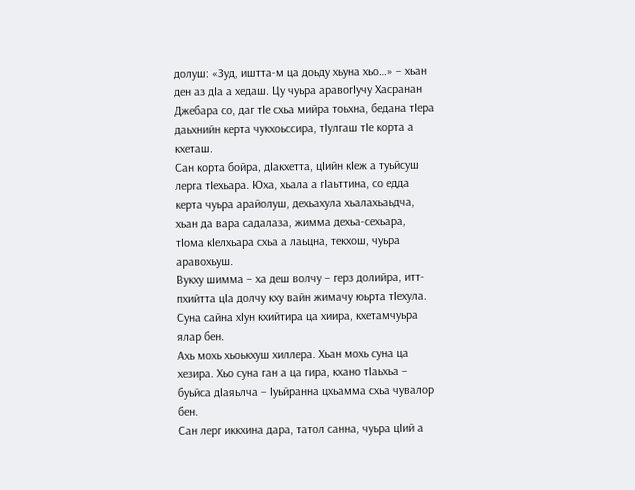долуш: «Зуд, иштта-м ца доьду хьуна хьо…» – хьан ден аз дIа а хедаш. Цу чуьра аравогIучу Хасранан Джебара со, даг тIе схьа мийра тоьхна, бедана тIера даьхнийн керта чукхоьссира, тIулгаш тIе корта а кхеташ.
Сан корта бойра, дIакхетта, цIийн кIеж а туьйсуш лерга тIехьара. Юха, хьала а гIаьттина, со едда керта чуьра арайолуш, дехьахула хьалахьаьдча, хьан да вара садалаза, жимма дехьа-сехьара, тIома кIелхьара схьа а лаьцна, текхош, чуьра аравохьуш.
Вукху шимма – ха деш волчу – герз долийра, итт-пхийтта цIа долчу кху вайн жимачу юьрта тIехула. Суна сайна хIун кхийтира ца хиира, кхетамчуьра ялар бен.
Ахь мохь хьоькхуш хиллера. Хьан мохь суна ца хезира. Хьо суна ган а ца гира, кхано тIаьхьа – буьйса дIаяьлча – Iуьйранна цхьамма схьа чувалор бен.
Сан лерг иккхина дара, татол санна, чуьра цIий а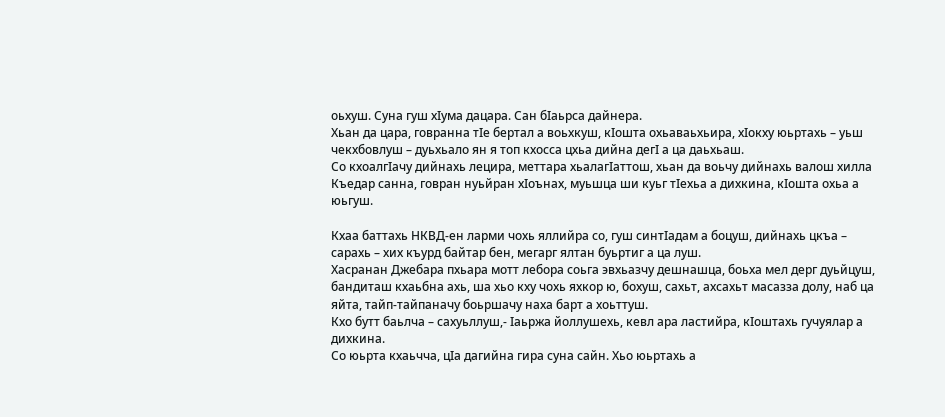оьхуш. Суна гуш хIума дацара. Сан бIаьрса дайнера.
Хьан да цара, говранна тIе бертал а воьхкуш, кIошта охьаваьхьира, хIокху юьртахь – уьш чекхбовлуш – дуьхьало ян я топ кхосса цхьа дийна дегI а ца даьхьаш.
Со кхоалгIачу дийнахь лецира, меттара хьалагIаттош, хьан да воьчу дийнахь валош хилла Къедар санна, говран нуьйран хIоънах, муьшца ши куьг тIехьа а дихкина, кIошта охьа а юьгуш.

Кхаа баттахь НКВД-ен ларми чохь яллийра со, гуш синтIадам а боцуш, дийнахь цкъа – сарахь – хих къурд байтар бен, мегарг ялтан буьртиг а ца луш.
Хасранан Джебара пхьара мотт лебора соьга эвхьазчу дешнашца, боьха мел дерг дуьйцуш, бандиташ кхаьбна ахь, ша хьо кху чохь яхкор ю, бохуш, сахьт, ахсахьт масазза долу, наб ца яйта, тайп-тайпаначу боьршачу наха барт а хоьттуш.
Кхо бутт баьлча – сахуьллуш,- Iаьржа йоллушехь, кевл ара ластийра, кIоштахь гучуялар а дихкина.
Со юьрта кхаьчча, цIа дагийна гира суна сайн. Хьо юьртахь а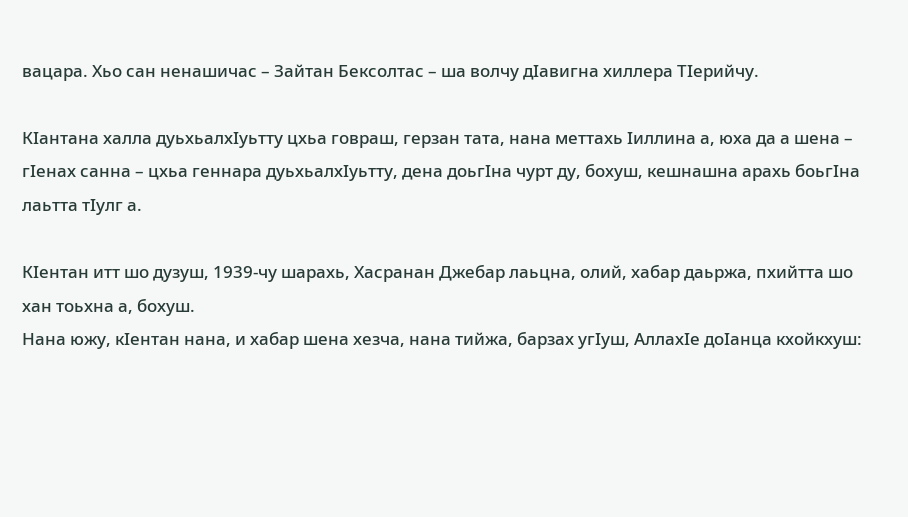вацара. Хьо сан ненашичас – Зайтан Бексолтас – ша волчу дIавигна хиллера ТIерийчу.

КIантана халла дуьхьалхIуьтту цхьа говраш, герзан тата, нана меттахь Iиллина а, юха да а шена – гIенах санна – цхьа геннара дуьхьалхIуьтту, дена доьгIна чурт ду, бохуш, кешнашна арахь боьгIна лаьтта тIулг а.

КIентан итт шо дузуш, 1939-чу шарахь, Хасранан Джебар лаьцна, олий, хабар даьржа, пхийтта шо хан тоьхна а, бохуш.
Нана южу, кIентан нана, и хабар шена хезча, нана тийжа, барзах угIуш, АллахIе доIанца кхойкхуш: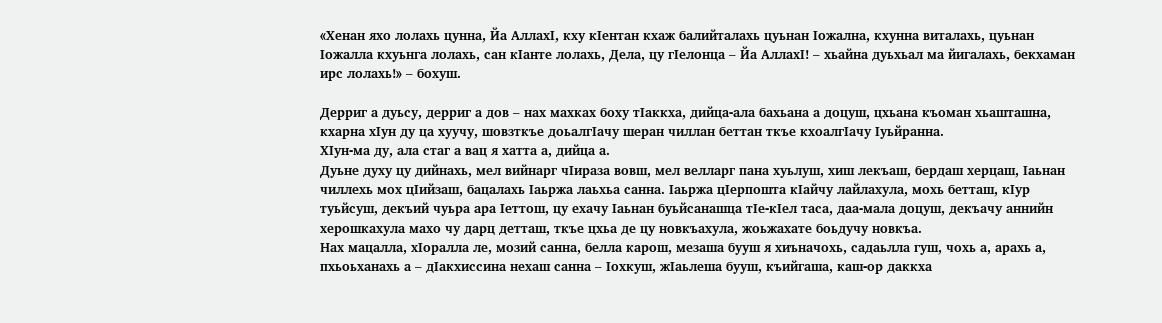«Хенан яхо лолахь цунна, Йа АллахI, кху кIентан кхаж балийталахь цуьнан Iожална, кхунна виталахь, цуьнан Iожалла кхуьнга лолахь, сан кIанте лолахь, Дела, цу гIелонца – Йа АллахI! – хьайна дуьхьал ма йигалахь, бекхаман ирс лолахь!» – бохуш.

Дерриг а дуьсу, дерриг а дов – нах махках боху тIаккха, дийца-ала бахьана а доцуш, цхьана къоман хьашташна, кхарна хIун ду ца хуучу, шовзткъе доьалгIачу шеран чиллан беттан ткъе кхоалгIачу Iуьйранна.
ХIун-ма ду, ала стаг а вац я хатта а, дийца а.
Дуьне духу цу дийнахь, мел вийнарг чIираза вовш, мел велларг пана хуьлуш, хиш лекъаш, бердаш херцаш, Iаьнан чиллехь мох цIийзаш, бацалахь Iаьржа лаьхьа санна. Iаьржа цIерпошта кIайчу лайлахула, мохь бетташ, кIур туьйсуш, декъий чуьра ара Iеттош, цу ехачу Iаьнан буьйсанашца тIе-кIел таса, даа-мала доцуш, декъачу аннийн херошкахула махо чу дарц детташ, ткъе цхьа де цу новкъахула, жоьжахате боьдучу новкъа.
Нах мацалла, хIоралла ле, мозий санна, белла карош, мезаша бууш я хиъначохь, садаьлла гуш, чохь а, арахь а, пхьоьханахь а – дIакхиссина нехаш санна – Iохкуш, жIаьлеша бууш, къийгаша, каш-ор даккха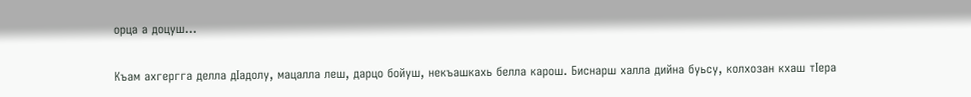орца а доцуш…

Къам ахгергга делла дIадолу, мацалла леш, дарцо бойуш, некъашкахь белла карош. Биснарш халла дийна буьсу, колхозан кхаш тIера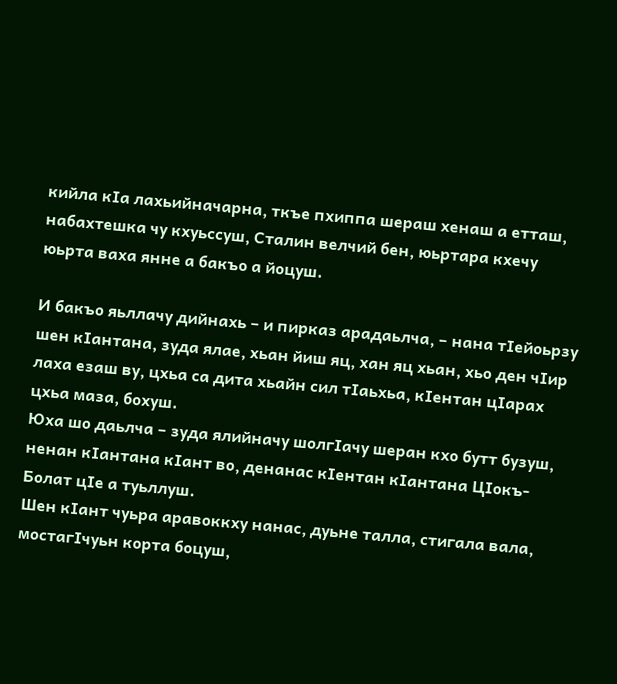кийла кIа лахьийначарна, ткъе пхиппа шераш хенаш а етташ, набахтешка чу кхуьссуш, Сталин велчий бен, юьртара кхечу юьрта ваха янне а бакъо а йоцуш.

И бакъо яьллачу дийнахь – и пирказ арадаьлча, – нана тIейоьрзу шен кIантана, зуда ялае, хьан йиш яц, хан яц хьан, хьо ден чIир лаха езаш ву, цхьа са дита хьайн сил тIаьхьа, кIентан цIарах цхьа маза, бохуш.
Юха шо даьлча – зуда ялийначу шолгIачу шеран кхо бутт бузуш, ненан кIантана кIант во, денанас кIентан кIантана ЦIокъ-Болат цIе а туьллуш.
Шен кIант чуьра аравоккху нанас, дуьне талла, стигала вала, мостагIчуьн корта боцуш,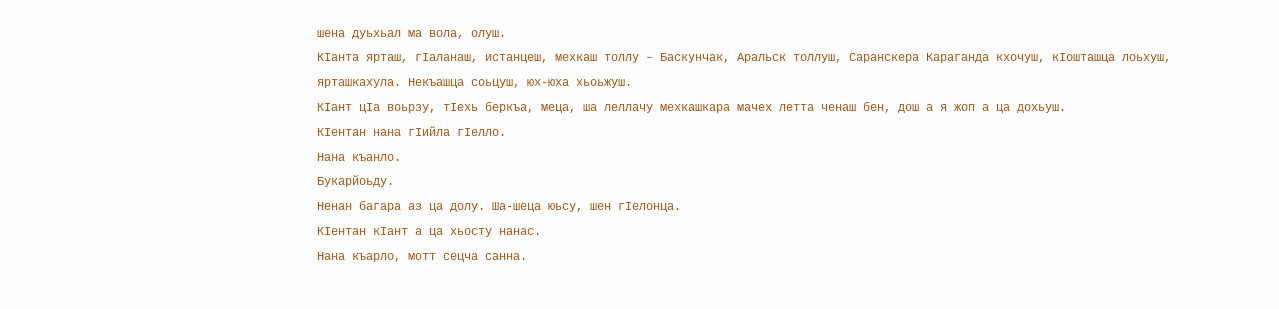шена дуьхьал ма вола, олуш.
КIанта ярташ, гIаланаш, истанцеш, мехкаш толлу – Баскунчак, Аральск толлуш, Саранскера Караганда кхочуш, кIошташца лоьхуш, ярташкахула. Некъашца соьцуш, юх-юха хьоьжуш.
КIант цIа воьрзу, тIехь беркъа, меца, ша леллачу мехкашкара мачех летта ченаш бен, дош а я жоп а ца дохьуш.
КIентан нана гIийла гIелло.
Нана къанло.
Букарйоьду.
Ненан багара аз ца долу. Ша-шеца юьсу, шен гIелонца.
КIентан кIант а ца хьосту нанас.
Нана къарло, мотт сецча санна.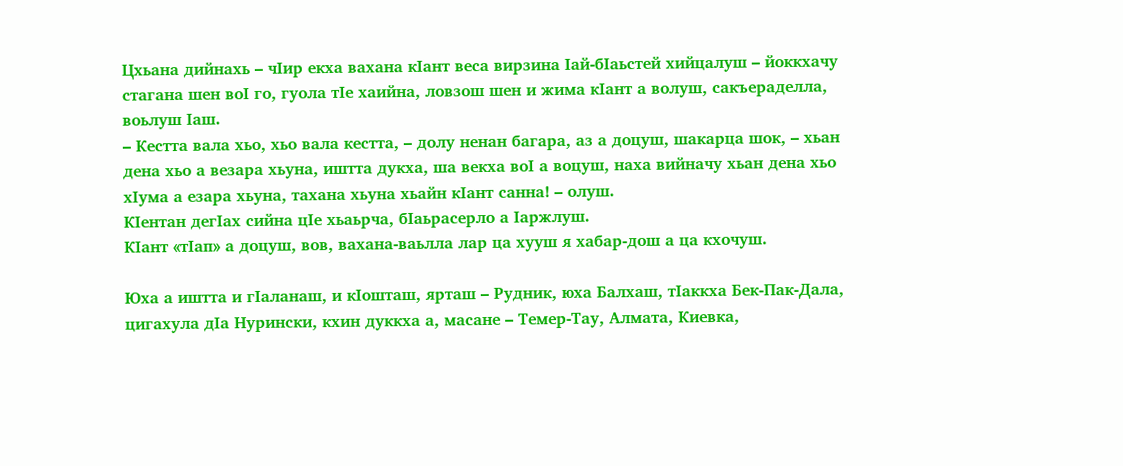Цхьана дийнахь – чIир екха вахана кIант веса вирзина Iай-бIаьстей хийцалуш – йоккхачу стагана шен воI го, гуола тIе хаийна, ловзош шен и жима кIант а волуш, сакъераделла, воьлуш Iаш.
– Кестта вала хьо, хьо вала кестта, – долу ненан багара, аз а доцуш, шакарца шок, – хьан дена хьо а везара хьуна, иштта дукха, ша векха воI а воцуш, наха вийначу хьан дена хьо хIума а езара хьуна, тахана хьуна хьайн кIант санна! – олуш.
КIентан дегIах сийна цIе хьаьрча, бIаьрасерло а Iаржлуш.
КIант «тIап» а доцуш, вов, вахана-ваьлла лар ца хууш я хабар-дош а ца кхочуш.

Юха а иштта и гIаланаш, и кIошташ, ярташ – Рудник, юха Балхаш, тIаккха Бек-Пак-Дала, цигахула дIа Нурински, кхин дуккха а, масане – Темер-Тау, Алмата, Киевка,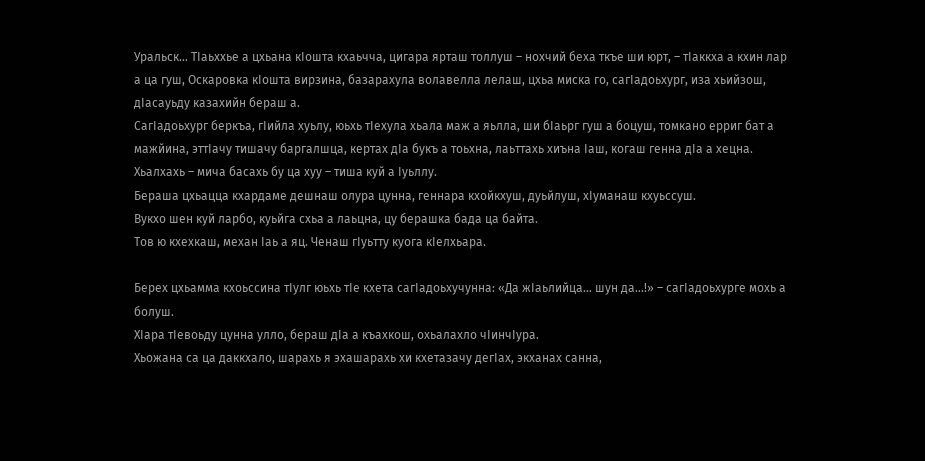Уральск… ТIаьххье а цхьана кIошта кхаьчча, цигара ярташ толлуш – нохчий беха ткъе ши юрт, – тIаккха а кхин лар а ца гуш, Оскаровка кIошта вирзина, базарахула волавелла лелаш, цхьа миска го, сагIадоьхург, иза хьийзош, дIасауьду казахийн бераш а.
СагIадоьхург беркъа, гIийла хуьлу, юьхь тIехула хьала маж а яьлла, ши бIаьрг гуш а боцуш, томкано ерриг бат а мажйина, эттIачу тишачу баргалшца, кертах дIа букъ а тоьхна, лаьттахь хиъна Iаш, когаш генна дIа а хецна. Хьалхахь – мича басахь бу ца хуу – тиша куй а Iуьллу.
Бераша цхьацца кхардаме дешнаш олура цунна, геннара кхойкхуш, дуьйлуш, хIуманаш кхуьссуш.
Вукхо шен куй ларбо, куьйга схьа а лаьцна, цу берашка бада ца байта.
Тов ю кхехкаш, механ Iаь а яц. Ченаш гIуьтту куога кIелхьара.

Берех цхьамма кхоьссина тIулг юьхь тIе кхета сагIадоьхучунна: «Да жIаьлийца… шун да…!» – сагIадоьхурге мохь а болуш.
ХIара тIевоьду цунна улло, бераш дIа а къахкош, охьалахло чIинчIура.
Хьожана са ца даккхало, шарахь я эхашарахь хи кхетазачу дегIах, экханах санна,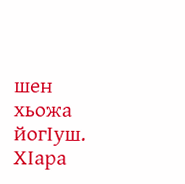шен хьожа йогIуш.
ХIара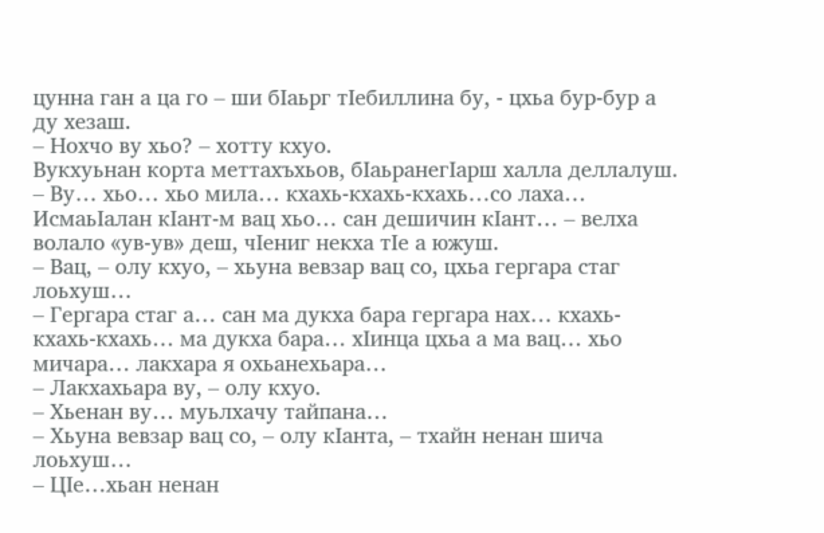цунна ган а ца го – ши бIаьрг тIебиллина бу, - цхьа бур-бур а ду хезаш.
– Нохчо ву хьо? – хотту кхуо.
Вукхуьнан корта меттахъхьов, бIаьранегIарш халла деллалуш.
– Ву… хьо… хьо мила… кхахь-кхахь-кхахь…со лаха… ИсмаьIалан кIант-м вац хьо… сан дешичин кIант… – велха волало «ув-ув» деш, чIениг некха тIе а южуш.
– Вац, – олу кхуо, – хьуна вевзар вац со, цхьа гергара стаг лоьхуш…
– Гергара стаг а… сан ма дукха бара гергара нах… кхахь-кхахь-кхахь… ма дукха бара… хIинца цхьа а ма вац… хьо мичара… лакхара я охьанехьара…
– Лакхахьара ву, – олу кхуо.
– Хьенан ву… муьлхачу тайпана…
– Хьуна вевзар вац со, – олу кIанта, – тхайн ненан шича лоьхуш…
– ЦIе…хьан ненан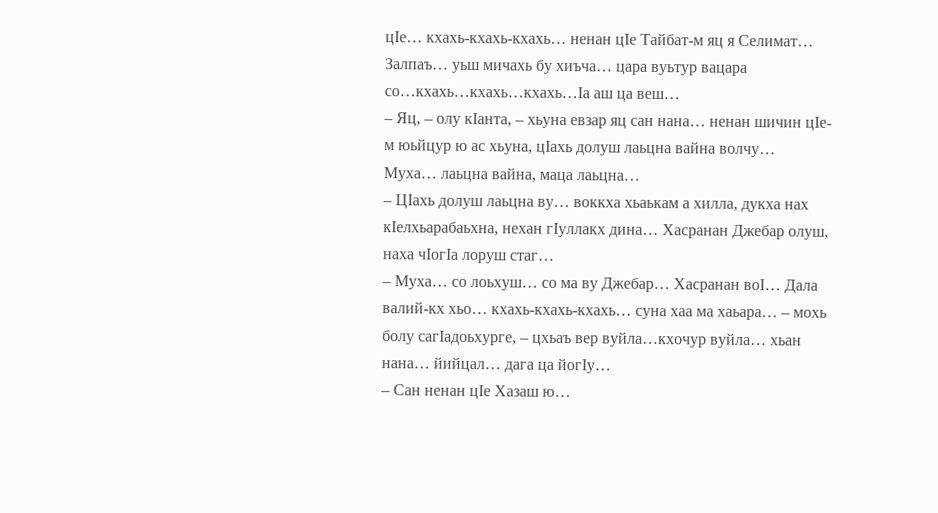цIе… кхахь-кхахь-кхахь… ненан цIе Тайбат-м яц я Селимат… Залпаъ… уьш мичахь бу хиъча… цара вуьтур вацара со…кхахь…кхахь…кхахь…Iа аш ца веш…
– Яц, – олу кIанта, – хьуна евзар яц сан нана… ненан шичин цIе-м юьйцур ю ас хьуна, цIахь долуш лаьцна вайна волчу…
Муха… лаьцна вайна, маца лаьцна…
– ЦIахь долуш лаьцна ву… воккха хьаькам а хилла, дукха нах кIелхьарабаьхна, нехан гIуллакх дина… Хасранан Джебар олуш, наха чIогIа лоруш стаг…
– Муха… со лоьхуш… со ма ву Джебар… Хасранан воI… Дала валий-кх хьо… кхахь-кхахь-кхахь… суна хаа ма хаьара… – мохь болу сагIадоьхурге, – цхьаъ вер вуйла…кхочур вуйла… хьан нана… йийцал… дага ца йогIу…
– Сан ненан цIе Хазаш ю…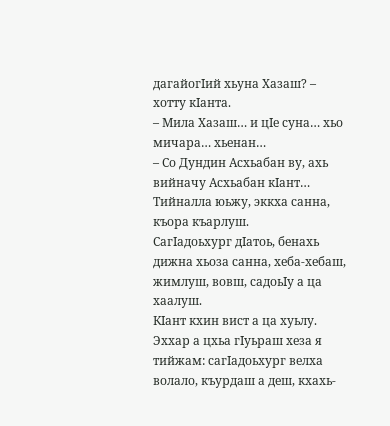дагайогIий хьуна Хазаш? – хотту кIанта.
– Мила Хазаш… и цIе суна… хьо мичара… хьенан…
– Со Дундин Асхьабан ву, ахь вийначу Асхьабан кIант…
Тийналла юьжу, эккха санна, къора къарлуш.
СагIадоьхург дIатоь, бенахь дижна хьоза санна, хеба-хебаш, жимлуш, вовш, садоьIу а ца хаалуш.
КIант кхин вист а ца хуьлу. Эххар а цхьа гIуьраш хеза я тийжам: сагIадоьхург велха волало, къурдаш а деш, кхахь-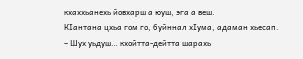кхаххьанехь йовхарш а юуш, эга а веш.
КIантана цхьа гом го, буйннал хIума, адаман хьесап.
– Шух уьдуш… кхойтта-дейтта шарахь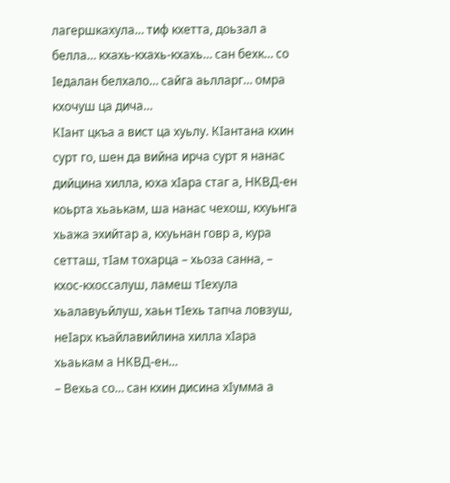лагершкахула… тиф кхетта, доьзал а белла… кхахь-кхахь-кхахь… сан бехк… со Iедалан белхало… сайга аьлларг… омра кхочуш ца дича…
КIант цкъа а вист ца хуьлу. КIантана кхин сурт го, шен да вийна ирча сурт я нанас дийцина хилла, юха хIара стаг а, НКВД-ен коьрта хьаькам, ша нанас чехош, кхуьнга хьажа эхийтар а, кхуьнан говр а, кура сетташ, тIам тохарца – хьоза санна, – кхос-кхоссалуш, ламеш тIехула хьалавуьйлуш, хаьн тIехь тапча ловзуш, неIарх къайлавийлина хилла хIара хьаькам а НКВД-ен…
– Вехьа со… сан кхин дисина хIумма а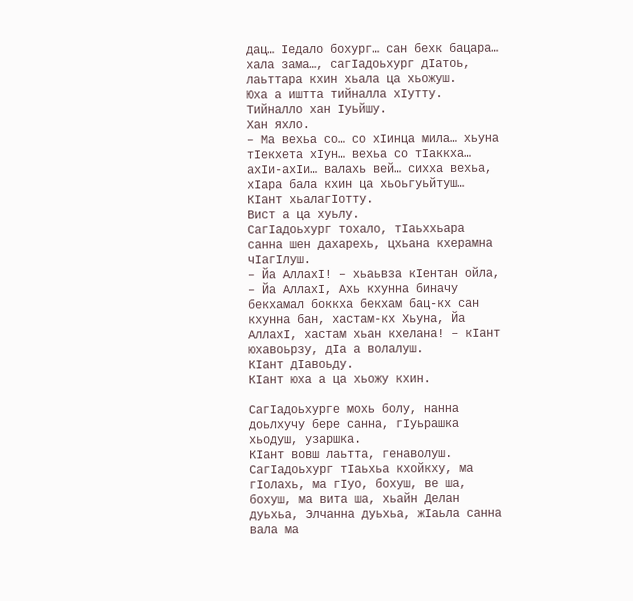дац… Iедало бохург… сан бехк бацара… хала зама…, сагIадоьхург дIатоь, лаьттара кхин хьала ца хьожуш.
Юха а иштта тийналла хIутту.
Тийналло хан Iуьйшу.
Хан яхло.
– Ма вехьа со… со хIинца мила… хьуна тIекхета хIун… вехьа со тIаккха… ахIи-ахIи… валахь вей… сихха вехьа, хIара бала кхин ца хьоьгуьйтуш…
КIант хьалагIотту.
Вист а ца хуьлу.
СагIадоьхург тохало, тIаьххьара санна шен дахарехь, цхьана кхерамна чIагIлуш.
– Йа АллахI! – хьаьвза кIентан ойла, – Йа АллахI, Ахь кхунна биначу бекхамал боккха бекхам бац-кх сан кхунна бан, хастам-кх Хьуна, Йа АллахI, хастам хьан кхелана! – кIант юхавоьрзу, дIа а волалуш.
КIант дIавоьду.
КIант юха а ца хьожу кхин.

СагIадоьхурге мохь болу, нанна доьлхучу бере санна, гIуьрашка хьодуш, узаршка.
КIант вовш лаьтта, генаволуш.
СагIадоьхург тIаьхьа кхойкху, ма гIолахь, ма гIуо, бохуш, ве ша, бохуш, ма вита ша, хьайн Делан дуьхьа, Элчанна дуьхьа, жIаьла санна вала ма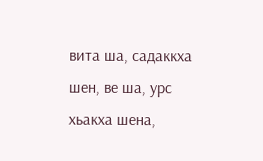вита ша, садаккха шен, ве ша, урс хьакха шена,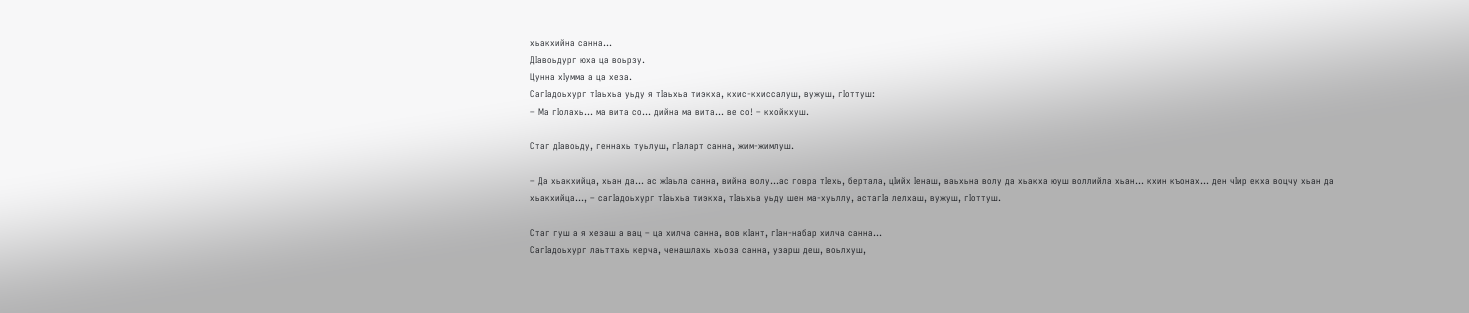хьакхийна санна…
ДIавоьдург юха ца воьрзу.
Цунна хIумма а ца хеза.
СагIадоьхург тIаьхьа уьду я тIаьхьа тиэкха, кхис-кхиссалуш, вужуш, гIоттуш:
– Ма гIолахь… ма вита со… дийна ма вита… ве со! – кхойкхуш.

Стаг дIавоьду, геннахь туьлуш, гIаларт санна, жим-жимлуш.

– Да хьакхийца, хьан да… ас жIаьла санна, вийна волу…ас говра тIехь, бертала, цIийх Iенаш, ваьхьна волу да хьакха юуш воллийла хьан… кхин къонах… ден чIир екха воцчу хьан да хьакхийца…, – сагIадоьхург тIаьхьа тиэкха, тIаьхьа уьду шен ма-хуьллу, астагIа лелхаш, вужуш, гIоттуш.

Стаг гуш а я хезаш а вац – ца хилча санна, вов кIант, гIан-набар хилча санна…
СагIадоьхург лаьттахь керча, ченашлахь хьоза санна, узарш деш, воьлхуш,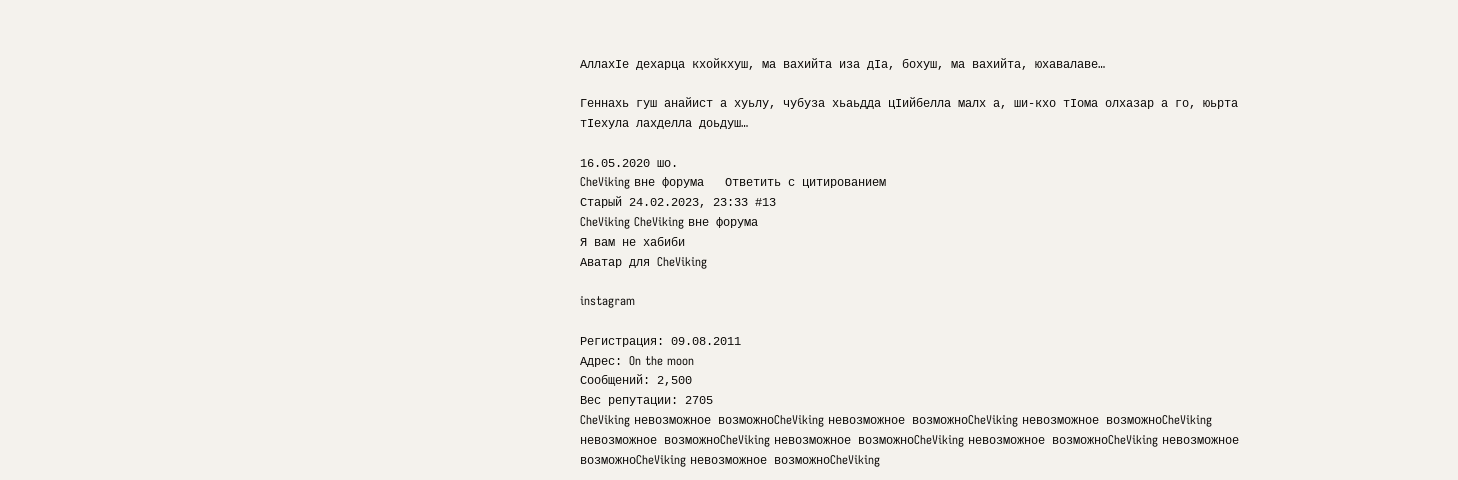АллахIе дехарца кхойкхуш, ма вахийта иза дIа, бохуш, ма вахийта, юхавалаве…

Геннахь гуш анайист а хуьлу, чубуза хьаьдда цIийбелла малх а, ши-кхо тIома олхазар а го, юьрта тIехула лахделла доьдуш…

16.05.2020 шо.
CheViking вне форума   Ответить с цитированием
Старый 24.02.2023, 23:33 #13
CheViking CheViking вне форума
Я вам не хабиби
Аватар для CheViking

instagram

Регистрация: 09.08.2011
Адрес: On the moon
Сообщений: 2,500
Вес репутации: 2705
CheViking невозможное возможноCheViking невозможное возможноCheViking невозможное возможноCheViking невозможное возможноCheViking невозможное возможноCheViking невозможное возможноCheViking невозможное возможноCheViking невозможное возможноCheViking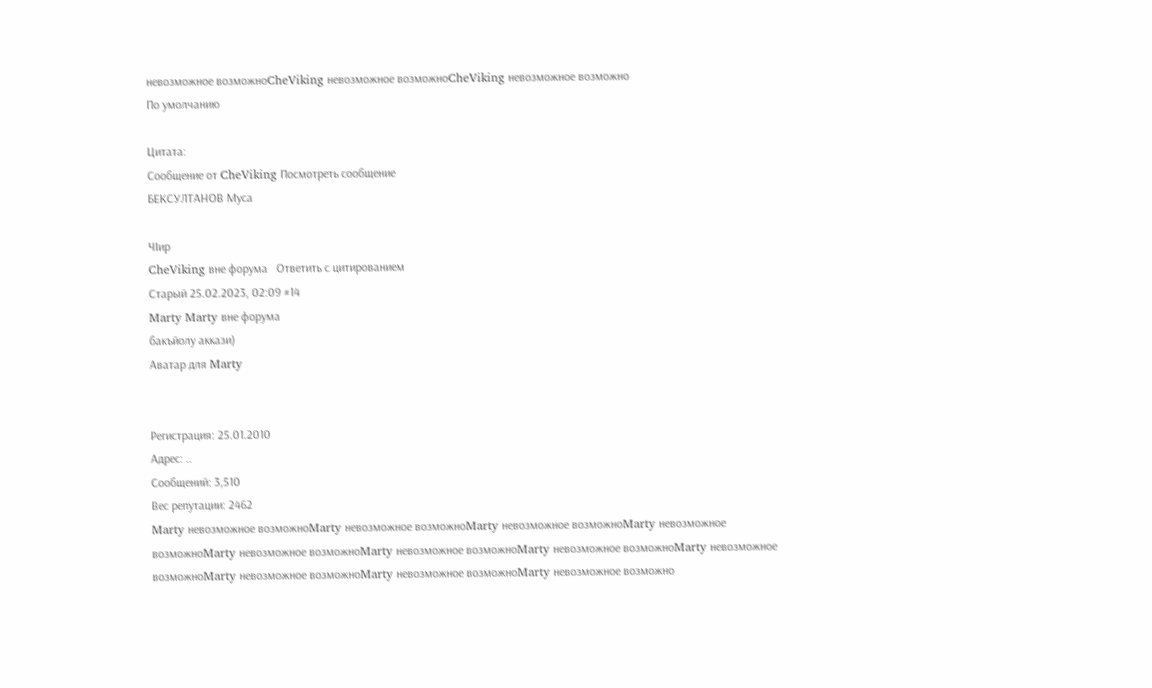невозможное возможноCheViking невозможное возможноCheViking невозможное возможно
По умолчанию

Цитата:
Сообщение от CheViking Посмотреть сообщение
БЕКСУЛТАНОВ Муса

ЧIир
CheViking вне форума   Ответить с цитированием
Старый 25.02.2023, 02:09 #14
Marty Marty вне форума
бакъйолу аккази)
Аватар для Marty


Регистрация: 25.01.2010
Адрес: ..
Сообщений: 3,510
Вес репутации: 2462
Marty невозможное возможноMarty невозможное возможноMarty невозможное возможноMarty невозможное возможноMarty невозможное возможноMarty невозможное возможноMarty невозможное возможноMarty невозможное возможноMarty невозможное возможноMarty невозможное возможноMarty невозможное возможно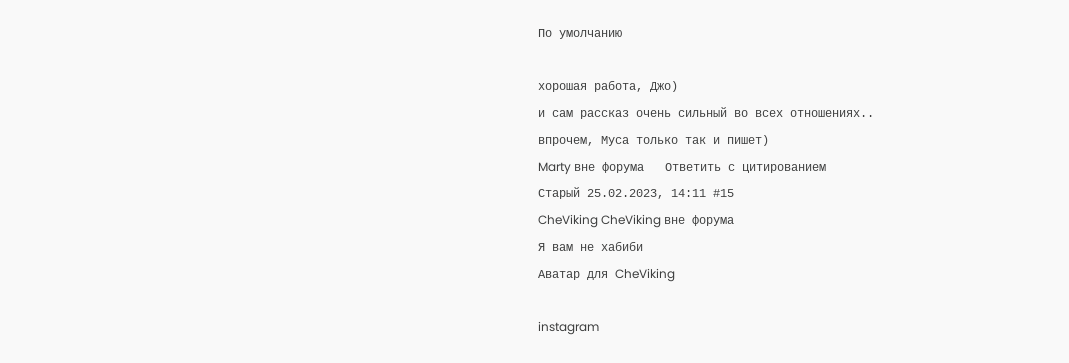По умолчанию

хорошая работа, Джо)
и сам рассказ очень сильный во всех отношениях..
впрочем, Муса только так и пишет)
Marty вне форума   Ответить с цитированием
Старый 25.02.2023, 14:11 #15
CheViking CheViking вне форума
Я вам не хабиби
Аватар для CheViking

instagram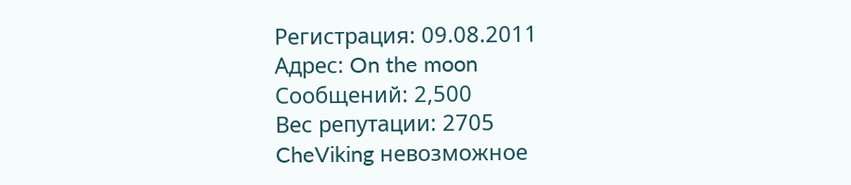Регистрация: 09.08.2011
Адрес: On the moon
Сообщений: 2,500
Вес репутации: 2705
CheViking невозможное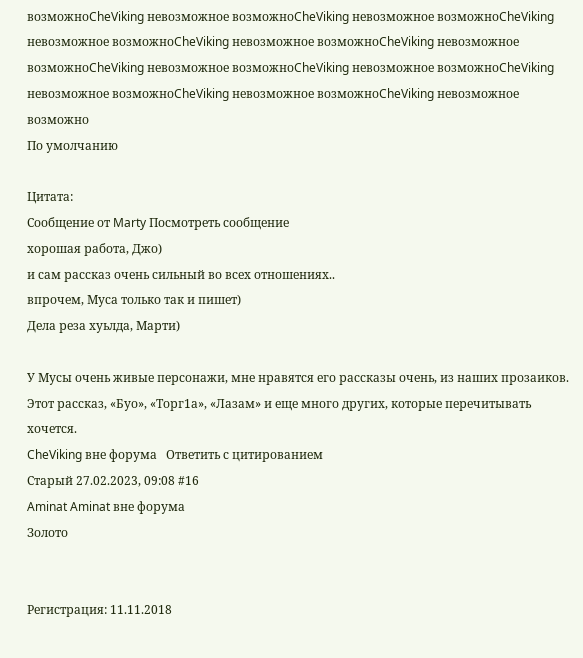возможноCheViking невозможное возможноCheViking невозможное возможноCheViking невозможное возможноCheViking невозможное возможноCheViking невозможное возможноCheViking невозможное возможноCheViking невозможное возможноCheViking невозможное возможноCheViking невозможное возможноCheViking невозможное возможно
По умолчанию

Цитата:
Сообщение от Marty Посмотреть сообщение
хорошая работа, Джо)
и сам рассказ очень сильный во всех отношениях..
впрочем, Муса только так и пишет)
Дела реза хуьлда, Марти)

У Мусы очень живые персонажи, мне нравятся его рассказы очень, из наших прозаиков. Этот рассказ, «Буо», «Торг1а», «Лазам» и еще много других, которые перечитывать хочется.
CheViking вне форума   Ответить с цитированием
Старый 27.02.2023, 09:08 #16
Aminat Aminat вне форума
Золото


Регистрация: 11.11.2018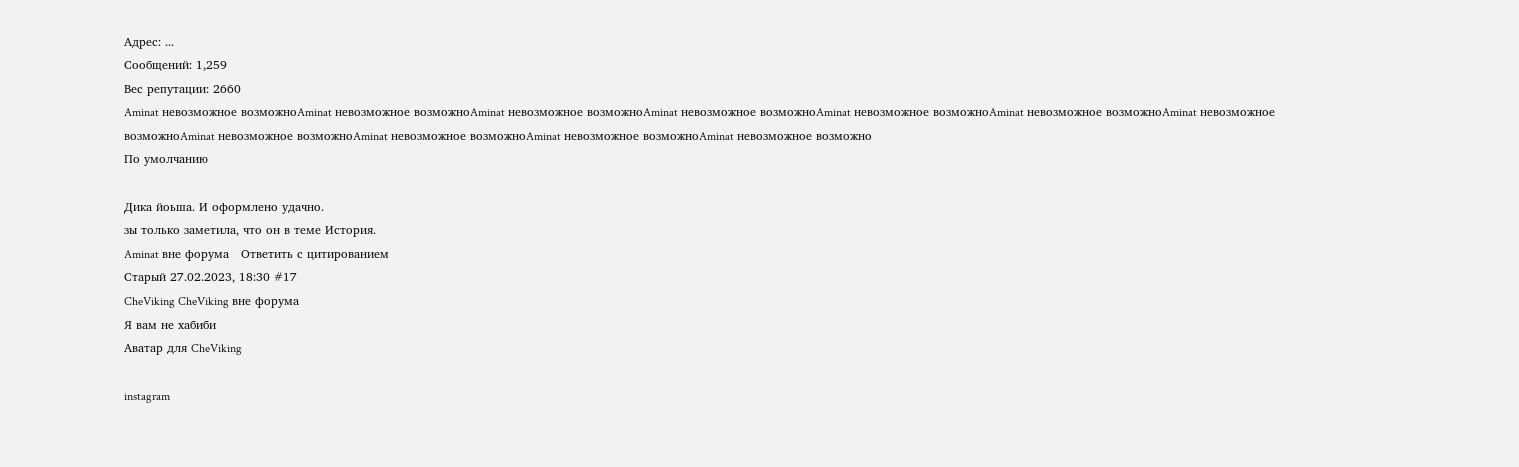Адрес: ...
Сообщений: 1,259
Вес репутации: 2660
Aminat невозможное возможноAminat невозможное возможноAminat невозможное возможноAminat невозможное возможноAminat невозможное возможноAminat невозможное возможноAminat невозможное возможноAminat невозможное возможноAminat невозможное возможноAminat невозможное возможноAminat невозможное возможно
По умолчанию

Дика йоьша. И оформлено удачно.
зы только заметила, что он в теме История.
Aminat вне форума   Ответить с цитированием
Старый 27.02.2023, 18:30 #17
CheViking CheViking вне форума
Я вам не хабиби
Аватар для CheViking

instagram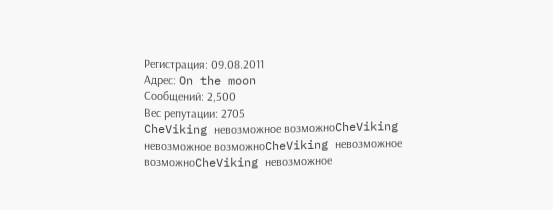Регистрация: 09.08.2011
Адрес: On the moon
Сообщений: 2,500
Вес репутации: 2705
CheViking невозможное возможноCheViking невозможное возможноCheViking невозможное возможноCheViking невозможное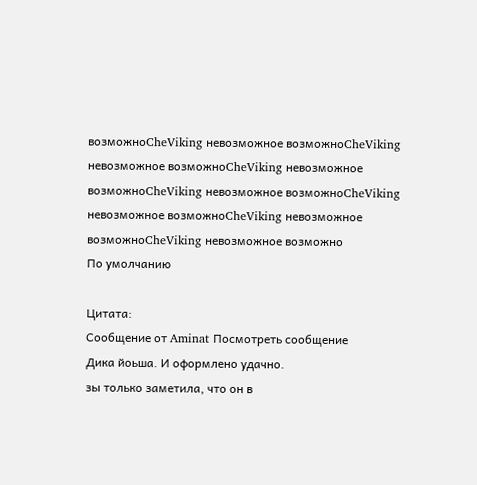возможноCheViking невозможное возможноCheViking невозможное возможноCheViking невозможное возможноCheViking невозможное возможноCheViking невозможное возможноCheViking невозможное возможноCheViking невозможное возможно
По умолчанию

Цитата:
Сообщение от Aminat Посмотреть сообщение
Дика йоьша. И оформлено удачно.
зы только заметила, что он в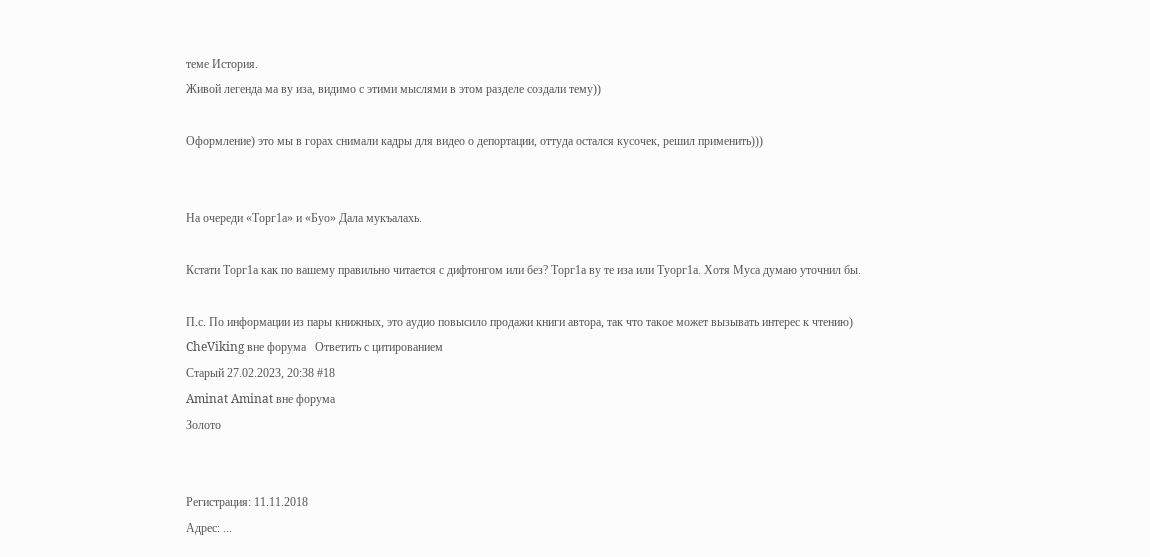теме История.
Живой легенда ма ву иза, видимо с этими мыслями в этом разделе создали тему))

Оформление) это мы в горах снимали кадры для видео о депортации, оттуда остался кусочек, решил применить)))


На очереди «Торг1а» и «Буо» Дала мукъалахь.

Кстати Торг1а как по вашему правильно читается с дифтонгом или без? Торг1а ву те иза или Туорг1а. Хотя Муса думаю уточнил бы.

П.с. По информации из пары книжных, это аудио повысило продажи книги автора, так что такое может вызывать интерес к чтению)
CheViking вне форума   Ответить с цитированием
Старый 27.02.2023, 20:38 #18
Aminat Aminat вне форума
Золото


Регистрация: 11.11.2018
Адрес: ...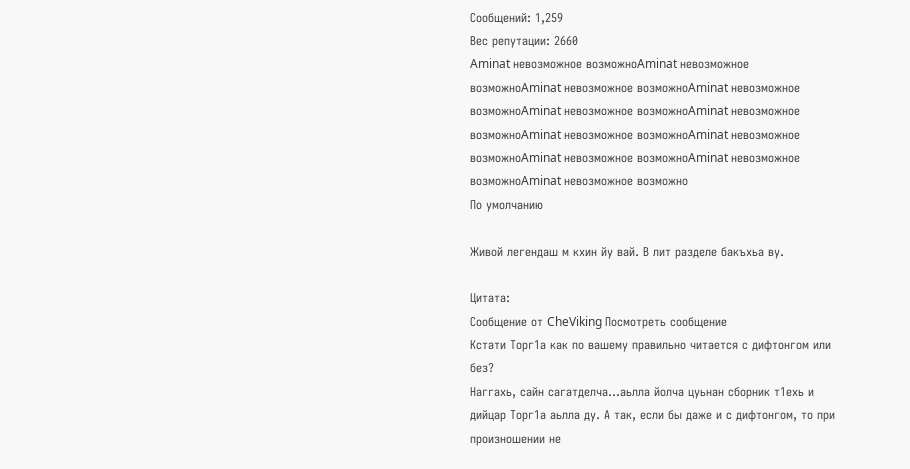Сообщений: 1,259
Вес репутации: 2660
Aminat невозможное возможноAminat невозможное возможноAminat невозможное возможноAminat невозможное возможноAminat невозможное возможноAminat невозможное возможноAminat невозможное возможноAminat невозможное возможноAminat невозможное возможноAminat невозможное возможноAminat невозможное возможно
По умолчанию

Живой легендаш м кхин йу вай. В лит разделе бакъхьа ву.

Цитата:
Сообщение от CheViking Посмотреть сообщение
Кстати Торг1а как по вашему правильно читается с дифтонгом или без?
Наггахь, сайн сагатделча...аьлла йолча цуьнан сборник т1ехь и дийцар Торг1а аьлла ду. А так, если бы даже и с дифтонгом, то при произношении не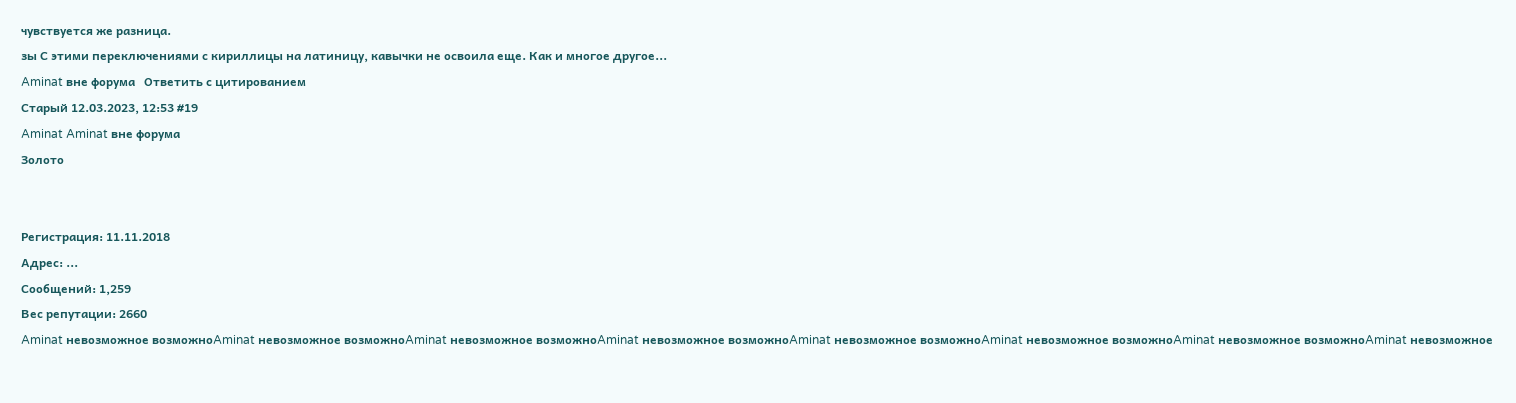чувствуется же разница.
зы С этими переключениями с кириллицы на латиницу, кавычки не освоила еще. Как и многое другое...
Aminat вне форума   Ответить с цитированием
Старый 12.03.2023, 12:53 #19
Aminat Aminat вне форума
Золото


Регистрация: 11.11.2018
Адрес: ...
Сообщений: 1,259
Вес репутации: 2660
Aminat невозможное возможноAminat невозможное возможноAminat невозможное возможноAminat невозможное возможноAminat невозможное возможноAminat невозможное возможноAminat невозможное возможноAminat невозможное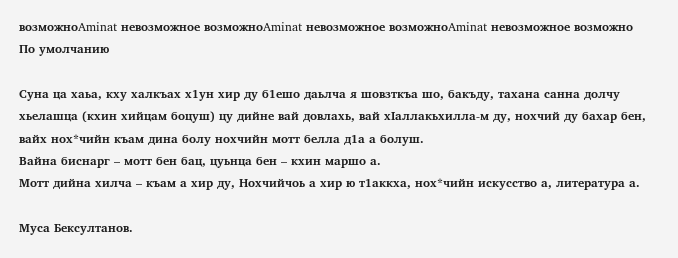возможноAminat невозможное возможноAminat невозможное возможноAminat невозможное возможно
По умолчанию

Суна ца хаьа, кху халкъах х1ун хир ду б1ешо даьлча я шовзткъа шо, бакъду, тахана санна долчу хьелашца (кхин хийцам боцуш) цу дийне вай довлахь, вай хIаллакьхилла-м ду, нохчий ду бахар бен, вайх нох*чийн къам дина болу нохчийн мотт белла д1а а болуш.
Вайна биснарг – мотт бен бац, цуьнца бен – кхин маршо а.
Мотт дийна хилча – къам а хир ду, Нохчийчоь а хир ю т1аккха, нох*чийн искусство а, литература а.

Муса Бексултанов.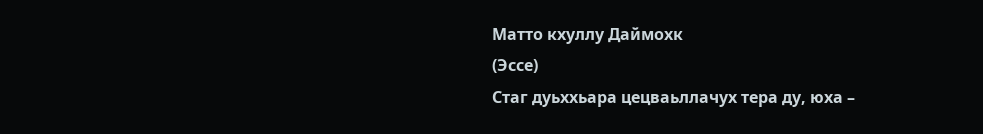Матто кхуллу Даймохк
(Эссе)
Стаг дуьххьара цецваьллачух тера ду, юха –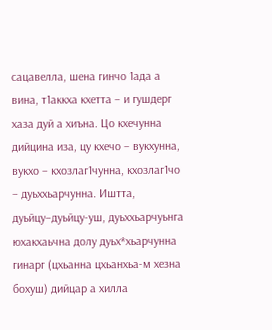сацавелла, шена гинчо 1ада а вина, т1аккха кхетта – и гушдерг хаза дуй а хиъна. Цо кхечунна дийцина иза, цу кхечо – вукхунна, вукхо – кхозлаг1чунна, кхозлаг1чо – дуьххьарчунна. Иштта, дуьйцу–дуьйцу-уш, дуьххьарчуьнга юхакхаьчна долу дуьх*хьарчунна гинарг (цхьанна цхьанхьа-м хезна бохуш) дийцар а хилла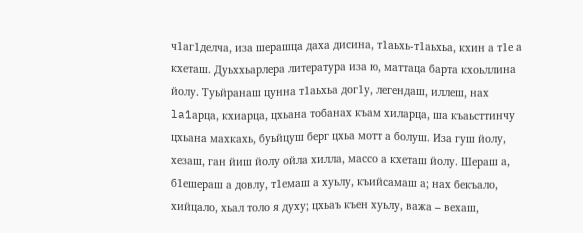ч1аг1делча, иза шерашца даха дисина, т1аьхь-т1аьхьа, кхин а т1е а кхеташ. Дуьххьарлера литература иза ю, маттаца барта кхоьллина йолу. Туьйранаш цунна т1аьхьа дог1у, легендаш, иллеш, нах la1apцa, кхиарца, цхьана тобанах къам хиларца, ша къаьсттинчу цхьана махкахь, буьйцуш берг цхьа мотт а болуш. Иза гуш йолу, хезаш, ган йиш йолу ойла хилла, массо а кхеташ йолу. Шераш а, б1ешераш а довлу, т1емаш а хуьлу, къийсамаш а; нах бекъало, хийцало, хьал толо я духу; цхьаъ къен хуьлу, важа – вехаш,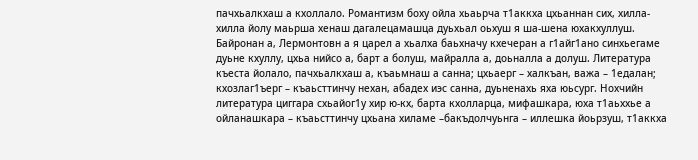пачхьалкхаш а кхоллало. Романтизм боху ойла хьаьрча т1аккха цхьаннан сих, хилла-хилла йолу маьрша хенаш дагалецамашца дуьхьал оьхуш я ша-шена юхакхуллуш. Байронан а, Лермонтовн а я царел а хьалха баьхначу кхечеран а г1айг1ано синхьегаме дуьне кхуллу, цхьа нийсо а, барт а болуш, майралла а, доьналла а долуш. Литература къеста йолало, пачхьалкхаш а, къаьмнаш а санна; цхьаерг – халкъан, важа – 1едалан; кхозлаг1ъерг – къаьсттинчу нехан, абадех иэс санна, дуьненахь яха юьсург. Нохчийн литература циггара схьайог1у хир ю-кх, барта кхолларца, мифашкара, юха т1аьххье а ойланашкара – къаьсттинчу цхьана хиламе –бакъдолчуьнга – иллешка йоьрзуш, т1аккха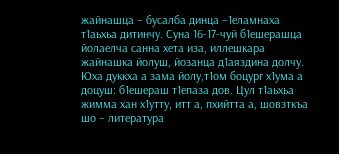жайнашца – бусалба динца –1еламнаха т1аьхьа дитинчу. Суна 16-17-чуй б1ешерашца йолаелча санна хета иза, иллешкара жайнашка йолуш, йозанца д1аяздина долчу. Юха дуккха а зама йолу,т1ом боцург х1ума а доцуш: б1ешераш т1епаза дов. Цул т1аьхьа жимма хан х1утту, итт а, пхийтта а, шовзткъа шо – литература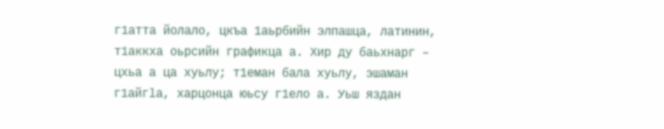г1атта йолало, цкъа 1аьрбийн элпашца, латинин, т1аккха оьрсийн графикца а. Хир ду баьхнарг – цхьа а ца хуьлу; т1еман бала хуьлу, эшаман г1айгla, харцонца юьсу г1ело а. Уьш яздан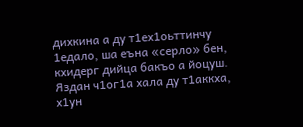дихкина а ду т1ех1оьттинчу 1едало, ша еъна «серло» бен, кхидерг дийца бакъо а йоцуш.
Яздан ч1ог1а хала ду т1аккха, х1ун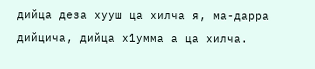дийца деза хууш ца хилча я, мa-дарра дийцича, дийца х1умма а ца хилча.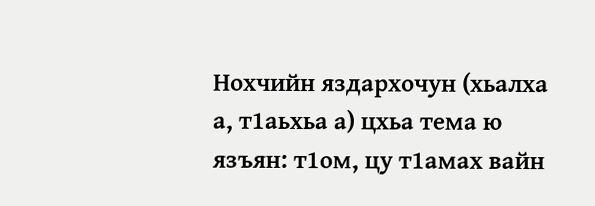Нохчийн яздархочун (хьалха а, т1аьхьа а) цхьа тема ю язъян: т1ом, цу т1амах вайн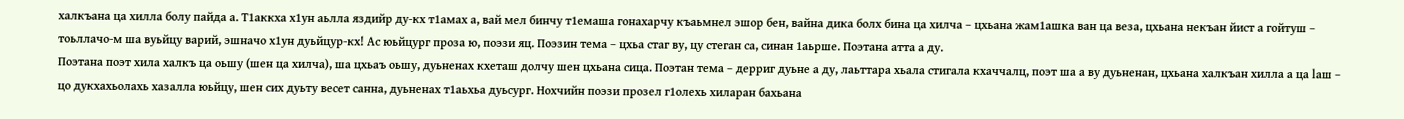халкъана ца хилла болу пайда а. Т1аккха х1ун аьлла яздийр ду-кх т1амах а, вай мел бинчу т1емаша гонахарчу къаьмнел эшор бен, вайна дика болх бина ца хилча – цхьана жам1ашка ван ца веза, цхьана некъан йист а гойтуш – тоьллачо-м ша вуьйцу варий, эшначо х1ун дуьйцур-кх! Ас юьйцург проза ю, поэзи яц. Поэзин тема – цхьа стаг ву, цу стеган са, синан 1аьрше. Поэтана атта а ду.
Поэтана поэт хила халкъ ца оьшу (шен ца хилча), ша цхьаъ оьшу, дуьненах кхеташ долчу шен цхьана сица. Поэтан тема – дерриг дуьне а ду, лаьттара хьала стигала кхаччалц, поэт ша а ву дуьненан, цхьана халкъан хилла а ца laш – цо дукхахьолахь хазалла юьйцу, шен сих дуьту весет санна, дуьненах т1аьхьа дуьсург. Нохчийн поэзи прозел г1олехь хиларан бахьана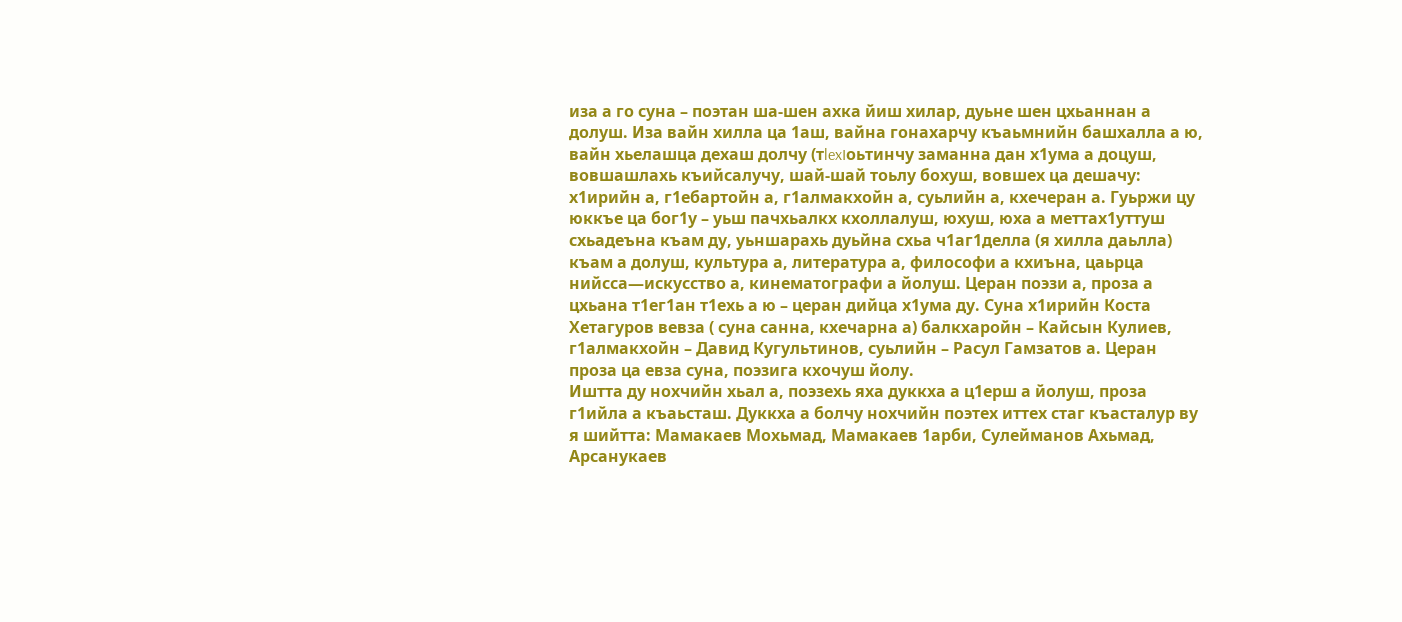иза а го суна – поэтан ша-шен ахка йиш хилар, дуьне шен цхьаннан а долуш. Иза вайн хилла ца 1аш, вайна гонахарчу къаьмнийн башхалла а ю, вайн хьелашца дехаш долчу (тlexIоьтинчу заманна дан х1ума а доцуш, вовшашлахь къийсалучу, шай-шай тоьлу бохуш, вовшех ца дешачу: х1ирийн а, г1ебартойн а, г1алмакхойн а, суьлийн а, кхечеран а. Гуьржи цу юккъе ца бог1у – уьш пачхьалкх кхоллалуш, юхуш, юха а меттах1уттуш схьадеъна къам ду, уьншарахь дуьйна схьа ч1аг1делла (я хилла даьлла) къам а долуш, культура а, литература а, философи а кхиъна, цаьрца нийсса—искусство а, кинематографи а йолуш. Церан поэзи а, проза а цхьана т1ег1ан т1ехь а ю – церан дийца х1ума ду. Суна х1ирийн Коста Хетагуров вевза ( суна санна, кхечарна а) балкхаройн – Кайсын Кулиев, г1алмакхойн – Давид Кугультинов, суьлийн – Расул Гамзатов а. Церан проза ца евза суна, поэзига кхочуш йолу.
Иштта ду нохчийн хьал а, поэзехь яха дуккха а ц1ерш а йолуш, проза г1ийла а къаьсташ. Дуккха а болчу нохчийн поэтех иттех стаг къасталур ву я шийтта: Мамакаев Мохьмад, Мамакаев 1арби, Сулейманов Ахьмад, Арсанукаев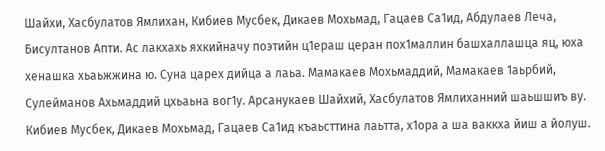Шайхи, Хасбулатов Ямлихан, Кибиев Мусбек, Дикаев Мохьмад, Гацаев Са1ид, Абдулаев Леча, Бисултанов Апти. Ас лакхахь яхкийначу поэтийн ц1ераш церан пох1маллин башхаллашца яц, юха хенашка хьаьжжина ю. Суна царех дийца а лаьа. Мамакаев Мохьмаддий, Мамакаев 1аьрбий, Сулейманов Ахьмаддий цхьаьна вог1у. Арсанукаев Шайхий, Хасбулатов Ямлиханний шаьшшиъ ву. Кибиев Мусбек, Дикаев Мохьмад, Гацаев Са1ид къаьсттина лаьтта, х1ора а ша ваккха йиш а йолуш.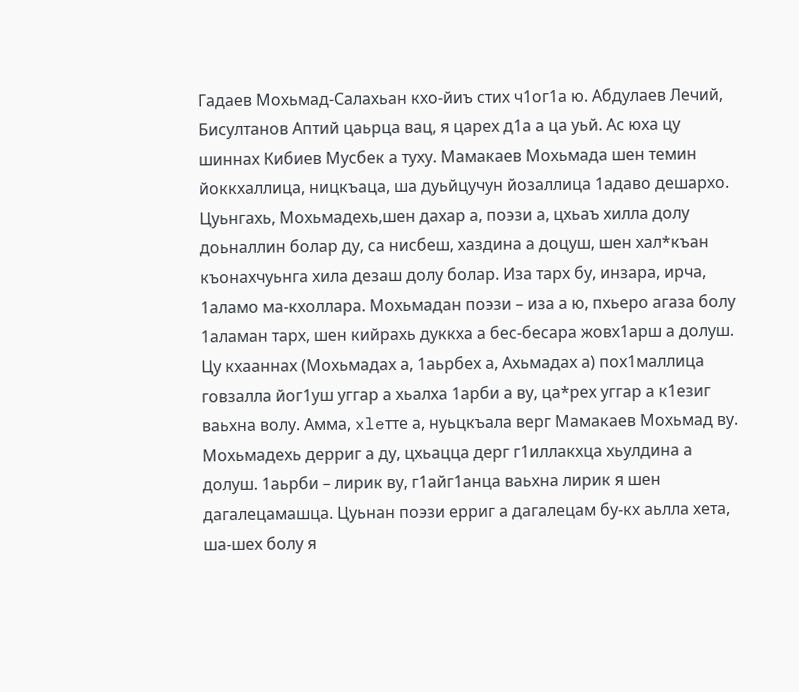Гадаев Мохьмад-Салахьан кхо-йиъ стих ч1ог1а ю. Абдулаев Лечий, Бисултанов Аптий цаьрца вац, я царех д1а а ца уьй. Ас юха цу шиннах Кибиев Мусбек а туху. Мамакаев Мохьмада шен темин йоккхаллица, ницкъаца, ша дуьйцучун йозаллица 1адаво дешархо. Цуьнгахь, Мохьмадехь,шен дахар а, поэзи а, цхьаъ хилла долу доьналлин болар ду, са нисбеш, хаздина а доцуш, шен хал*къан къонахчуьнга хила дезаш долу болар. Иза тарх бу, инзара, ирча, 1аламо ма-кхоллара. Мохьмадан поэзи – иза а ю, пхьеро агаза болу 1аламан тарх, шен кийрахь дуккха а бес-бесара жовх1арш а долуш. Цу кхааннах (Мохьмадах а, 1аьрбех а, Ахьмадах а) пох1маллица говзалла йог1уш уггар а хьалха 1арби а ву, ца*рех уггар а к1езиг ваьхна волу. Амма, xleттe а, нуьцкъала верг Мамакаев Мохьмад ву. Мохьмадехь дерриг а ду, цхьацца дерг г1иллакхца хьулдина а долуш. 1аьрби – лирик ву, г1айг1анца ваьхна лирик я шен дагалецамашца. Цуьнан поэзи ерриг а дагалецам бу-кх аьлла хета, ша-шех болу я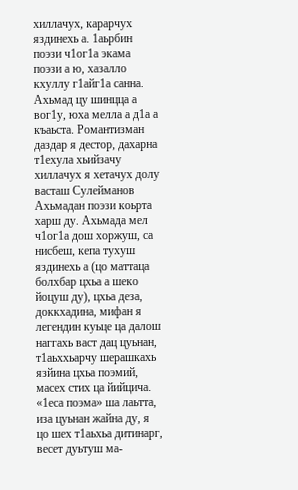хиллачух, карарчух яздинехь а. 1аьрбин поэзи ч1ог1а экама поэзи а ю, хазалло кхуллу г1айг1а санна. Ахьмад цу шинцца а вог1у, юха мелла а д1а а къаьста. Романтизман даздар я дестор, дахарна т1ехула хьийзачу хиллачух я хетачух долу васташ Сулейманов Ахьмадан поэзи коьрта харш ду. Ахьмада мел ч1ог1а дош хоржуш, са нисбеш, кепа тухуш яздинехь а (цо маттаца болхбар цхьа а шеко йоцуш ду), цхьа деза, доккхадина, мифан я легендин куьце ца далош наггахь васт дац цуьнан, т1аьххьарчу шерашкахь язйина цхьа поэмий, масех стих ца йийцича.
«1еса поэма» ша лаьтта, иза цуьнан жайна ду, я цо шех т1аьхьа дитинарг, весет дуьтуш ма-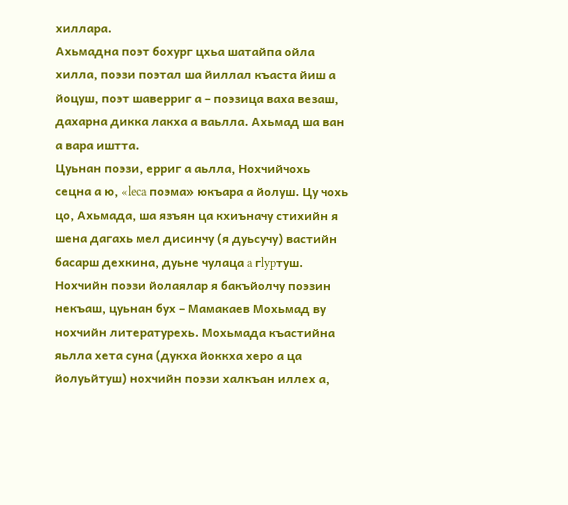хиллара.
Ахьмадна поэт бохург цхьа шатайпа ойла хилла, поэзи поэтал ша йиллал къаста йиш а йоцуш, поэт шаверриг а – поэзица ваха везаш, дахарна дикка лакха а ваьлла. Ахьмад ша ван а вара иштта.
Цуьнан поэзи, ерриг а аьлла, Нохчийчохь сецна а ю, «leca поэма» юкъара а йолуш. Цу чохь цо, Ахьмада, ша язъян ца кхиъначу стихийн я шена дагахь мел дисинчу (я дуьсучу) вастийн басарш дехкина, дуьне чулаца a гlypтуш.
Нохчийн поэзи йолаялар я бакъйолчу поэзин некъаш, цуьнан бух – Мамакаев Мохьмад ву нохчийн литературехь. Мохьмада къастийна яьлла хета суна (дукха йоккха херо а ца йолуьйтуш) нохчийн поэзи халкъан иллех а,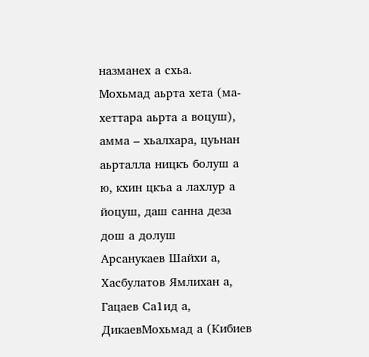назманех а схьа.
Мохьмад аьрта хета (ма-хеттара аьрта а воцуш), амма – хьалхара, цуьнан аьрталла ницкъ болуш а ю, кхин цкъа а лахлур а йоцуш, даш санна деза дош а долуш
Арсанукаев Шайхи а, Хасбулатов Ямлихан а, Гацаев Са1ид а, ДикаевМохьмад а (Кибиев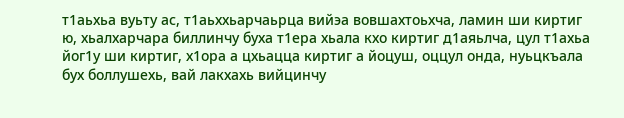т1аьхьа вуьту ас, т1аьххьарчаьрца вийэа вовшахтоьхча, ламин ши киртиг ю, хьалхарчара биллинчу буха т1ера хьала кхо киртиг д1аяьлча, цул т1ахьа йог1у ши киртиг, х1ора а цхьацца киртиг а йоцуш, оццул онда, нуьцкъала бух боллушехь, вай лакхахь вийцинчу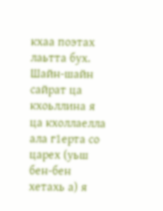кхаа поэтах лаьтта бух.
Шайн-шайн сайрат ца кхоьллина я ца кхоллаелла ала г1ерта со царех (уьш бен-бен хетахь а) я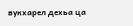вукхарел дехьа ца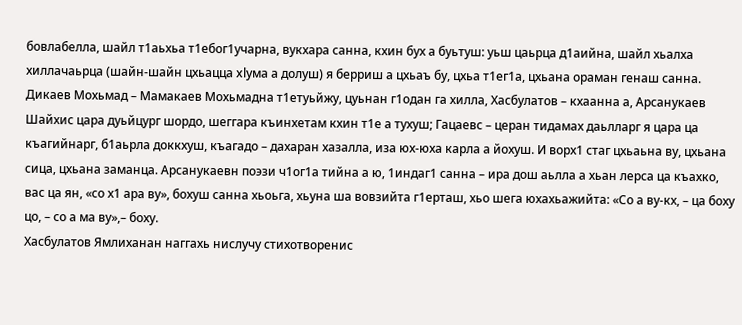бовлабелла, шайл т1аьхьа т1ебог1учарна, вукхара санна, кхин бух а буьтуш: уьш цаьрца д1аийна, шайл хьалха хиллачаьрца (шайн-шайн цхьацца xlума а долуш) я берриш а цхьаъ бу, цхьа т1ег1а, цхьана ораман генаш санна. Дикаев Мохьмад – Мамакаев Мохьмадна т1етуьйжу, цуьнан г1одан га хилла, Хасбулатов – кхаанна а, Арсанукаев Шайхис цара дуьйцург шордо, шеггара къинхетам кхин т1е а тухуш; Гацаевс – церан тидамах даьлларг я цара ца къагийнарг, б1аьрла доккхуш, къагадо – дахаран хазалла, иза юх-юха карла а йохуш. И ворх1 стаг цхьаьна ву, цхьана сица, цхьана заманца. Арсанукаевн поэзи ч1ог1а тийна а ю, 1индаг1 санна – ира дош аьлла а хьан лерса ца къахко, вас ца ян, «со х1 ара ву», бохуш санна хьоьга, хьуна ша вовзийта г1ерташ, хьо шега юхахьажийта: «Со а ву-кх, – ца боху цо, – со а ма ву»,– боху.
Хасбулатов Ямлиханан наггахь нислучу стихотворенис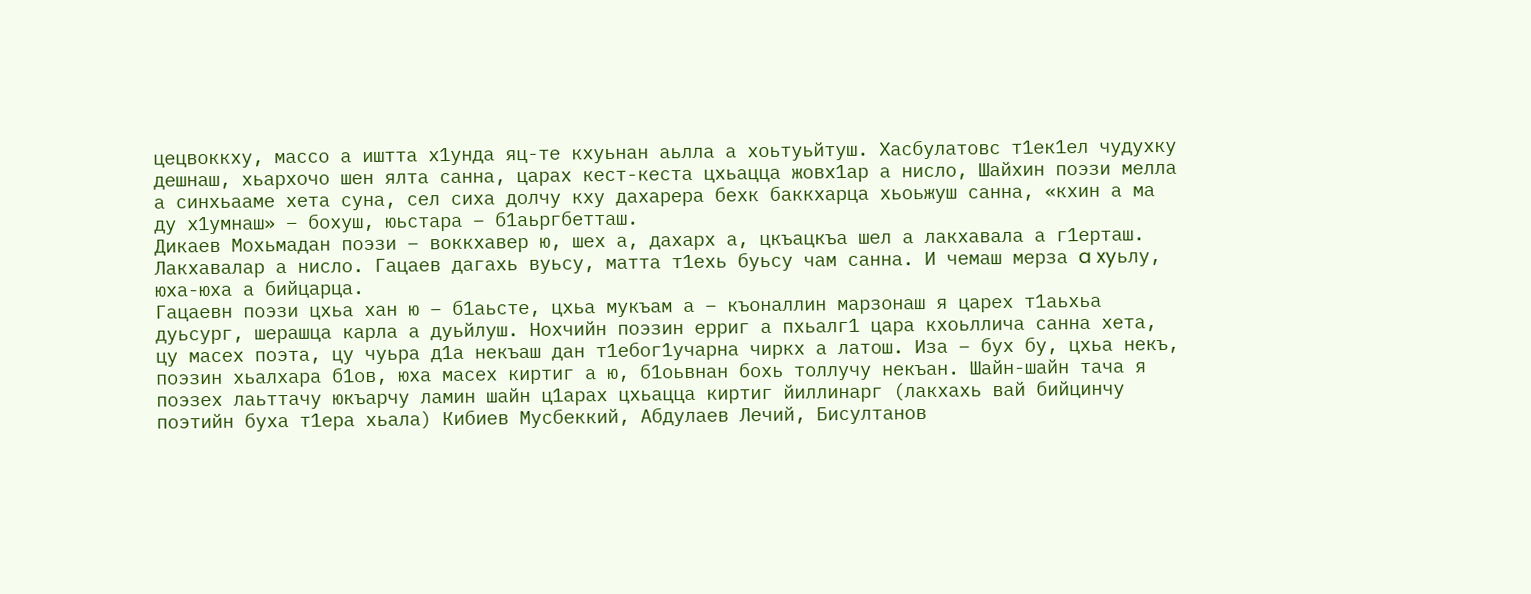цецвоккху, массо а иштта х1унда яц-те кхуьнан аьлла а хоьтуьйтуш. Хасбулатовс т1ек1ел чудухку дешнаш, хьархочо шен ялта санна, царах кест-кеста цхьацца жовх1ар а нисло, Шайхин поэзи мелла а синхьааме хета суна, сел сиха долчу кху дахарера бехк баккхарца хьоьжуш санна, «кхин а ма ду х1умнаш» – бохуш, юьстара – б1аьргбетташ.
Дикаев Мохьмадан поэзи – воккхавер ю, шех а, дахарх а, цкъацкъа шел а лакхавала а г1ерташ. Лакхавалар а нисло. Гацаев дагахь вуьсу, матта т1ехь буьсу чам санна. И чемаш мерза a xyьлу, юха-юха а бийцарца.
Гацаевн поэзи цхьа хан ю – б1аьсте, цхьа мукъам а – къоналлин марзонаш я царех т1аьхьа дуьсург, шерашца карла а дуьйлуш. Нохчийн поэзин ерриг а пхьалг1 цара кхоьллича санна хета, цу масех поэта, цу чуьра д1а некъаш дан т1ебог1учарна чиркх а латош. Иза – бух бу, цхьа некъ, поэзин xьалхара б1ов, юха масех киртиг а ю, б1оьвнан бохь толлучу некъан. Шайн-шайн тача я поэзех лаьттачу юкъарчу ламин шайн ц1арах цхьацца киртиг йиллинарг (лакхахь вай бийцинчу поэтийн буха т1ера хьала) Кибиев Мусбеккий, Абдулаев Лечий, Бисултанов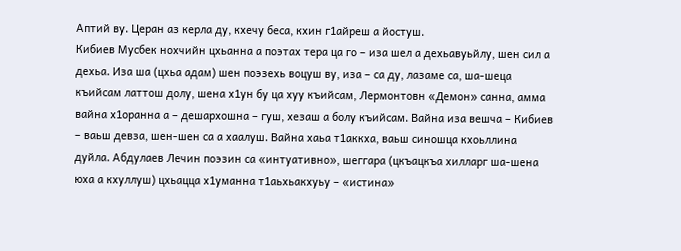Аптий ву. Церан аз керла ду, кхечу беса, кхин г1айреш а йостуш.
Кибиев Мусбек нохчийн цхьанна а поэтах тера ца го – иза шел а дехьавуьйлу, шен сил а дехьа. Иза ша (цхьа адам) шен поэзехь воцуш ву, иза – са ду, лазаме са, ша-шеца къийсам латтош долу, шена х1ун бу ца хуу къийсам, Лермонтовн «Демон» санна, амма вайна х1оранна а – дешархошна – гуш, хезаш а болу къийсам. Вайна иза вешча – Кибиев – ваьш девза, шен-шен са а хаалуш. Вайна хаьа т1аккха, ваьш синошца кхоьллина дуйла. Абдулаев Лечин поэзин са «интуативно», шеггара (цкъацкъа хилларг ша-шена юха а кхуллуш) цхьацца х1уманна т1аьхьакхуьу – «истина»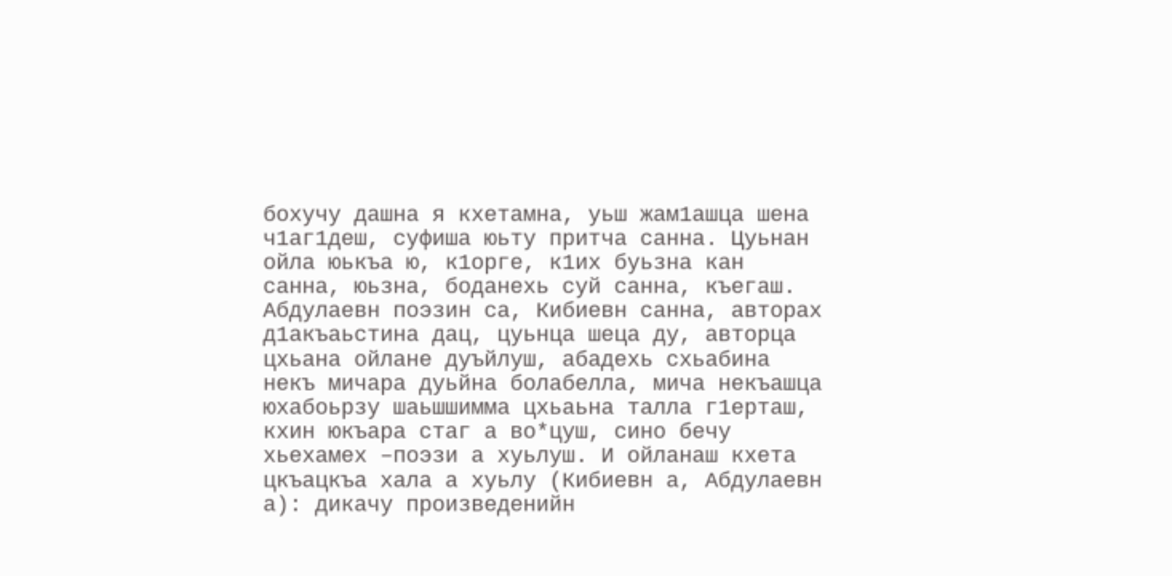бохучу дашна я кхетамна, уьш жам1ашца шена ч1аг1деш, суфиша юьту притча санна. Цуьнан ойла юькъа ю, к1орге, к1их буьзна кан санна, юьзна, боданехь суй санна, къегаш. Абдулаевн поэзин са, Кибиевн санна, авторах д1акъаьстина дац, цуьнца шеца ду, авторца цхьана ойлане дуъйлуш, абадехь схьабина некъ мичара дуьйна болабелла, мича некъашца юхабоьрзу шаьшшимма цхьаьна талла г1ерташ, кхин юкъара стаг а во*цуш, сино бечу хьехамех –поэзи а хуьлуш. И ойланаш кхета цкъацкъа хала а хуьлу (Кибиевн а, Абдулаевн а): дикачу произведенийн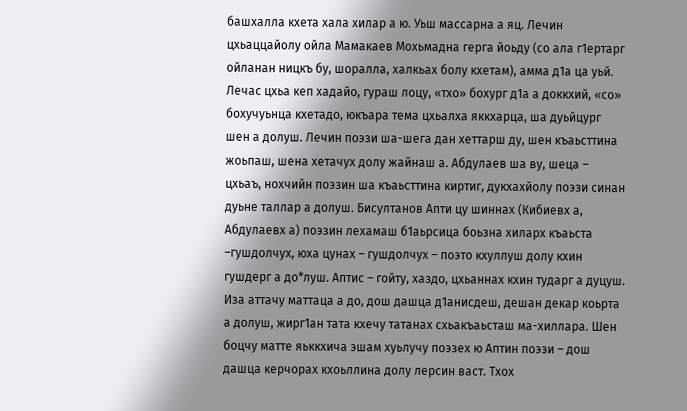башхалла кхета хала хилар а ю. Уьш массарна а яц. Лечин цхьаццайолу ойла Мамакаев Мохьмадна герга йоьду (со ала г1ертарг ойланан ницкъ бу, шоралла, халкьах болу кхетам), амма д1а ца уьй. Лечас цхьа кеп хадайо, гураш лоцу, «тхо» бохург д1а а доккхий, «со» бохучуьнца кхетадо, юкъара тема цхьалха яккхарца, ша дуьйцург шен а долуш. Лечин поэзи ша-шега дан хеттарш ду, шен къаьсттина жоьпаш, шена хетачух долу жайнаш а. Абдулаев ша ву, шеца – цхьаъ, нохчийн поэзин ша къаьсттина киртиг, дукхахйолу поэзи синан дуьне таллар а долуш. Бисултанов Апти цу шиннах (Кибиевх а, Абдулаевх а) поэзин лехамаш б1аьрсица боьзна хиларх къаьста –гушдолчух, юха цунах – гушдолчух – поэто кхуллуш долу кхин гушдерг а до*луш. Аптис – гойту, хаздо, цхьаннах кхин тударг а дуцуш. Иза аттачу маттаца а до, дош дашца д1анисдеш, дешан декар коьрта а долуш, жирг1ан тата кхечу татанах схьакъаьсташ ма-хиллара. Шен боцчу матте яьккхича эшам хуьлучу поэзех ю Аптин поэзи – дош дашца керчорах кхоьллина долу лерсин васт. Тхох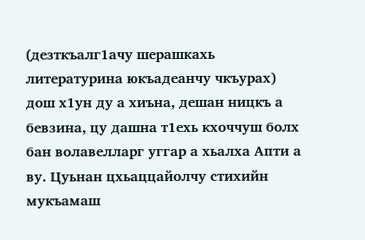(дезткъалг1ачу шерашкахь литературина юкъадеанчу чкъурах) дош х1ун ду а хиъна, дешан ницкъ а бевзина, цу дашна т1ехь кхоччуш болх бан волавелларг уггар а хьалха Апти а ву. Цуьнан цхьаццайолчу стихийн мукъамаш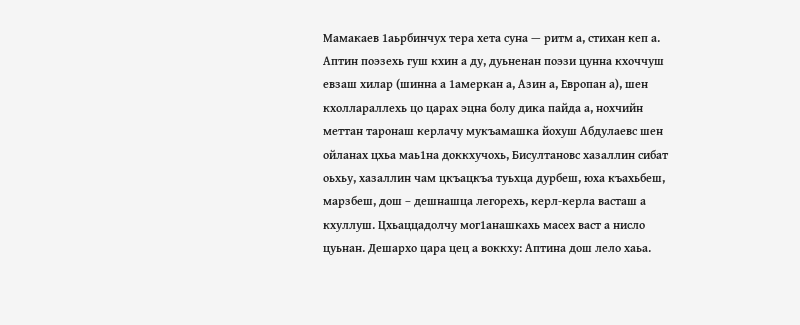Мамакаев 1аьрбинчух тера хета суна — ритм а, стихан кеп а. Аптин поэзехь гуш кхин а ду, дуьненан поэзи цунна кхоччуш евзаш хилар (шинна а 1амеркан а, Азин а, Европан а), шен кхоллараллехь цо царах эцна болу дика пайда а, нохчийн меттан таронаш керлачу мукъамашка йохуш Абдулаевс шен ойланах цхьа маь1на доккхучохь, Бисултановс хазаллин сибат оьхьу, хазаллин чам цкъацкъа туьхца дурбеш, юха къахьбеш, марзбеш, дош – дешнашца легорехь, керл-керла васташ а кхуллуш. Цхьаццадолчу мог1анашкахь масех васт а нисло цуьнан. Дешархо цара цец а воккху: Аптина дош лело хаьа.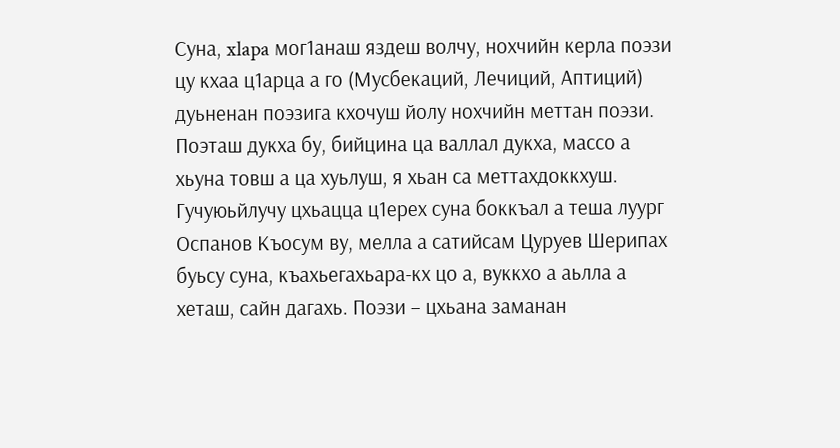Суна, xlapa мог1анаш яздеш волчу, нохчийн керла поэзи цу кхаа ц1арца а го (Мусбекаций, Лечиций, Аптиций) дуьненан поэзига кхочуш йолу нохчийн меттан поэзи. Поэташ дукха бу, бийцина ца валлал дукха, массо а хьуна товш а ца хуьлуш, я хьан са меттахдоккхуш. Гучуюьйлучу цхьацца ц1ерех суна боккъал а теша луург Оспанов Къосум ву, мелла а сатийсам Цуруев Шерипах буьсу суна, къахьегахьара-кх цо а, вуккхо а аьлла а хеташ, сайн дагахь. Поэзи – цхьана заманан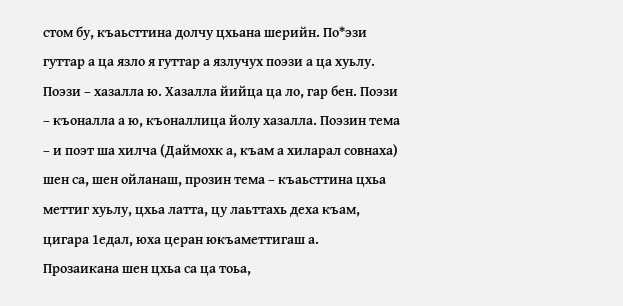стом бу, къаьсттина долчу цхьана шерийн. По*эзи гуттар а ца язло я гуттар а язлучух поэзи а ца хуьлу. Поэзи – хазалла ю. Хазалла йийца ца ло, гар бен. Поэзи – къоналла а ю, къоналлица йолу хазалла. Поэзин тема – и поэт ша хилча (Даймохк а, къам а хиларал совнаха) шен са, шен ойланаш, прозин тема – къаьсттина цхьа меттиг хуьлу, цхьа латта, цу лаьттахь деха къам, цигара 1едал, юха церан юкъаметтигаш а.
Прозаикана шен цхьа са ца тоьа,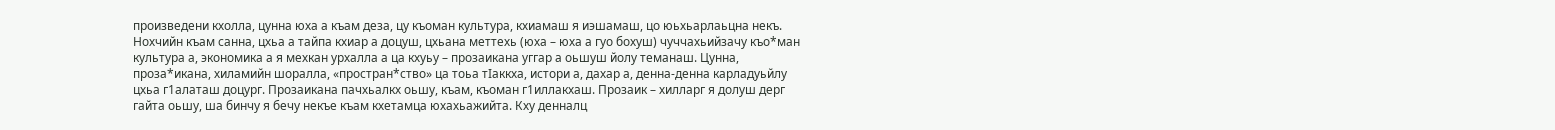произведени кхолла, цунна юха а къам деза, цу къоман культура, кхиамаш я иэшамаш, цо юьхьарлаьцна некъ.
Нохчийн къам санна, цхьа а тайпа кхиар а доцуш, цхьана меттехь (юха – юха а гуо бохуш) чуччахьийзачу къо*ман культура а, экономика а я мехкан урхалла а ца кхуьу – прозаикана уггар а оьшуш йолу теманаш. Цунна, проза*икана, хиламийн шоралла, «простран*ство» ца тоьа тIаккха, истори а, дахар а, денна-денна карладуьйлу цхьа г1aлаташ доцург. Прозаикана пачхьалкх оьшу, къам, къоман г1иллакхаш. Прозаик – хилларг я долуш дерг гайта оьшу, ша бинчу я бечу некъе къам кхетамца юхахьажийта. Кху денналц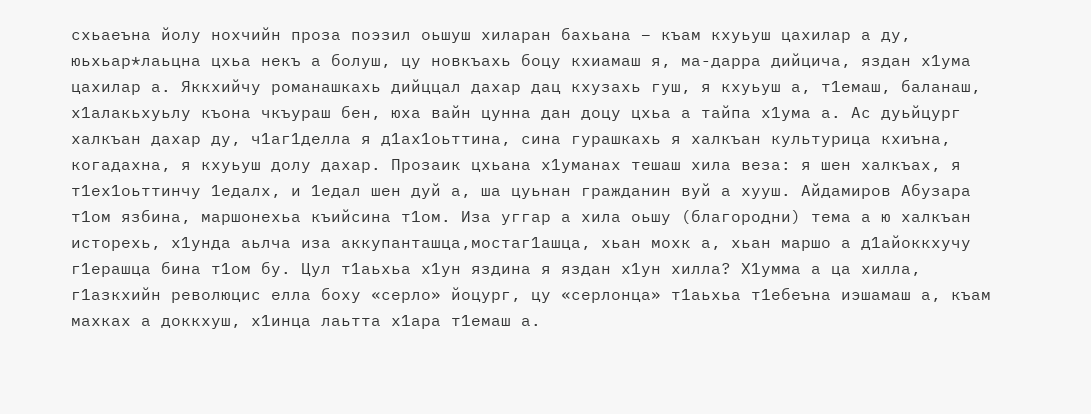схьаеъна йолу нохчийн проза поэзил оьшуш хиларан бахьана – къам кхуьуш цахилар а ду, юьхьар*лаьцна цхьа некъ а болуш, цу новкъахь боцу кхиамаш я, ма-дарра дийцича, яздан х1ума цахилар а. Яккхийчу романашкахь дийццал дахар дац кхузахь гуш, я кхуьуш а, т1емаш, баланаш, х1алакьхуьлу къона чкъураш бен, юха вайн цунна дан доцу цхьа а тайпа х1ума а. Ас дуьйцург халкъан дахар ду, ч1аг1делла я д1ах1оьттина, сина гурашкахь я халкъан культурица кхиъна, когадахна, я кхуьуш долу дахар. Прозаик цхьана х1уманах тешаш хила веза: я шен халкъах, я т1ех1оьттинчу 1едалх, и 1едал шен дуй а, ша цуьнан гражданин вуй а хууш. Айдамиров Абузара т1ом язбина, маршонехьа къийсина т1ом. Иза уггар а хила оьшу (благородни) тема а ю халкъан исторехь, х1унда аьлча иза аккупанташца,мостаг1ашца, хьан мохк а, хьан маршо а д1айоккхучу г1ерашца бина т1ом бу. Цул т1аьхьа х1ун яздина я яздан х1ун хилла? Х1умма а ца хилла, г1азкхийн революцис елла боху «серло» йоцург, цу «серлонца» т1аьхьа т1ебеъна иэшамаш а, къам махках а доккхуш, х1инца лаьтта х1ара т1емаш а.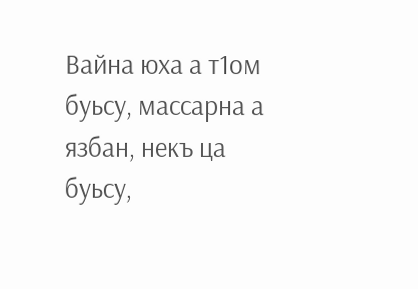Вайна юха а т1ом буьсу, массарна а язбан, некъ ца буьсу,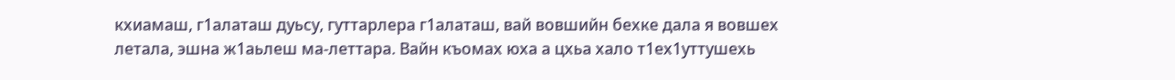кхиамаш, г1алаташ дуьсу, гуттарлера г1алаташ, вай вовшийн бехке дала я вовшех летала, эшна ж1аьлеш ма-леттара. Вайн къомах юха а цхьа хало т1ех1уттушехь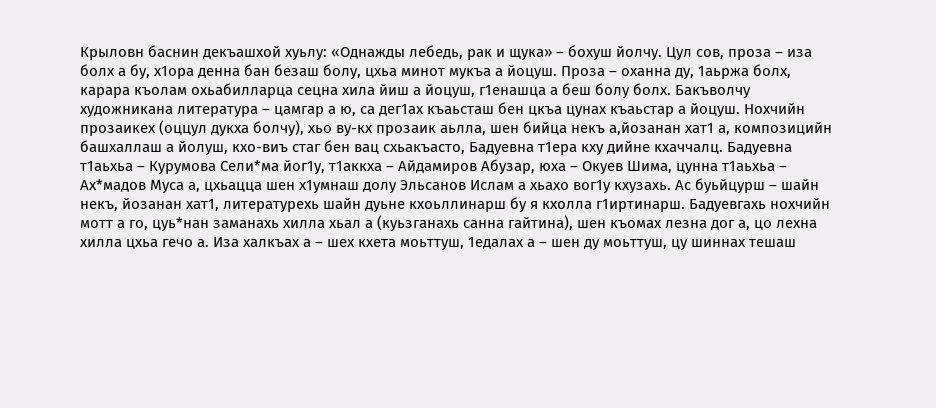Крыловн баснин декъашхой хуьлу: «Однажды лебедь, рак и щука» – бохуш йолчу. Цул сов, проза – иза болх а бу, х1ора денна бан безаш болу, цхьа минот мукъа а йоцуш. Проза – оханна ду, 1аьржа болх, карара къолам охьабилларца сецна хила йиш а йоцуш, г1енашца а беш болу болх. Бакъволчу художникана литература – цамгар а ю, са дег1ах къаьсташ бен цкъа цунах къаьстар а йоцуш. Нохчийн прозаикех (оццул дукха болчу), хьо ву-кх прозаик аьлла, шен бийца некъ а,йозанан хат1 а, композицийн башхаллаш а йолуш, кхо-виъ стаг бен вац схьакъасто, Бадуевна т1ера кху дийне кхаччалц. Бадуевна т1аьхьа – Курумова Сели*ма йог1у, т1аккха – Айдамиров Абузар, юха – Окуев Шима, цунна т1аьхьа – Ах*мадов Муса а, цхьацца шен х1умнаш долу Эльсанов Ислам а хьахо вог1у кхузахь. Ас буьйцурш – шайн некъ, йозанан хат1, литературехь шайн дуьне кхоьллинарш бу я кхолла г1иртинарш. Бадуевгахь нохчийн мотт а го, цуь*нан заманахь хилла хьал а (куьзганахь санна гайтина), шен къомах лезна дог а, цо лехна хилла цхьа гечо а. Иза халкъах а – шех кхета моьттуш, 1едалах а – шен ду моьттуш, цу шиннах тешаш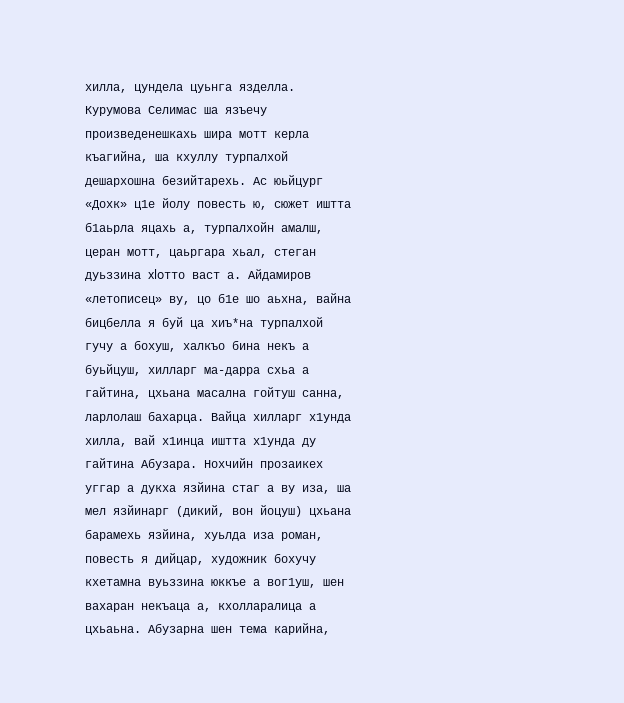хилла, цундела цуьнга язделла. Курумова Селимас ша язъечу произведенешкахь шира мотт керла къагийна, ша кхуллу турпалхой дешархошна безийтарехь. Ас юьйцург «Дохк» ц1е йолу повесть ю, сюжет иштта б1аьрла яцахь а, турпалхойн амалш, церан мотт, цаьргара хьал, стеган дуьззина xloттo васт а. Айдамиров «летописец» ву, цо б1е шо аьхна, вайна бицбелла я буй ца хиъ*на турпалхой гучу а бохуш, халкъо бина некъ а буьйцуш, хилларг ма-дарра схьа а гайтина, цхьана масална гойтуш санна, ларлолаш бахарца. Вайца хилларг х1унда хилла, вай х1инца иштта х1унда ду гайтина Абузара. Нохчийн прозаикех уггар а дукха язйина стаг а ву иза, ша мел язйинарг (дикий, вон йоцуш) цхьана барамехь язйина, хуьлда иза роман, повесть я дийцар, художник бохучу кхетамна вуьззина юккъе а вог1уш, шен вахаран некъаца а, кхолларалица а цхьаьна. Абузарна шен тема карийна,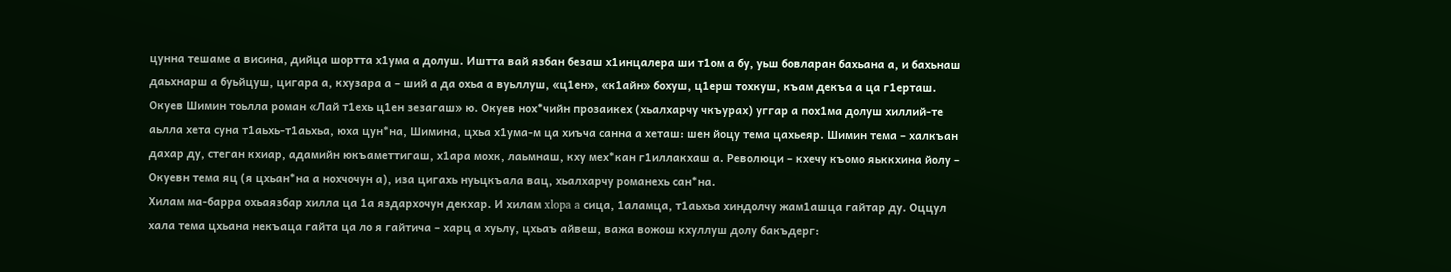цунна тешаме а висина, дийца шортта х1ума а долуш. Иштта вай язбан безаш х1инцалера ши т1ом а бу, уьш бовларан бахьана а, и бахьнаш даьхнарш а буьйцуш, цигара а, кхузара а – ший а да охьа а вуьллуш, «ц1ен», «к1айн» бохуш, ц1ерш тохкуш, къам декъа а ца г1ерташ.
Окуев Шимин тоьлла роман «Лай т1ехь ц1ен зезагаш» ю. Окуев нох*чийн прозаикех (хьалхарчу чкъурах) уггар а пох1ма долуш хиллий-те аьлла xeтa суна т1аьхь-т1аьхьа, юха цун*на, Шимина, цхьа х1ума-м ца хиъча санна а хеташ: шен йоцу тема цахьеяр. Шимин тема – халкъан дахар ду, стеган кхиар, адамийн юкъаметтигаш, х1ара мохк, лаьмнаш, кху мех*кан г1иллакхаш а. Революци – кхечу къомо яьккхина йолу – Окуевн тема яц (я цхьан*на а нохчочун а), иза цигахь нуьцкъала вац, хьалхарчу романехь сан*на.
Хилам ма-барра охьаязбар хилла ца 1а яздархочун декхар. И хилам xlopa a сица, 1аламца, т1аьхьа хиндолчу жам1ашца гайтар ду. Оццул хала тема цхьана некъаца гайта ца ло я гайтича – харц а хуьлу, цхьаъ айвеш, важа вожош кхуллуш долу бакъдерг: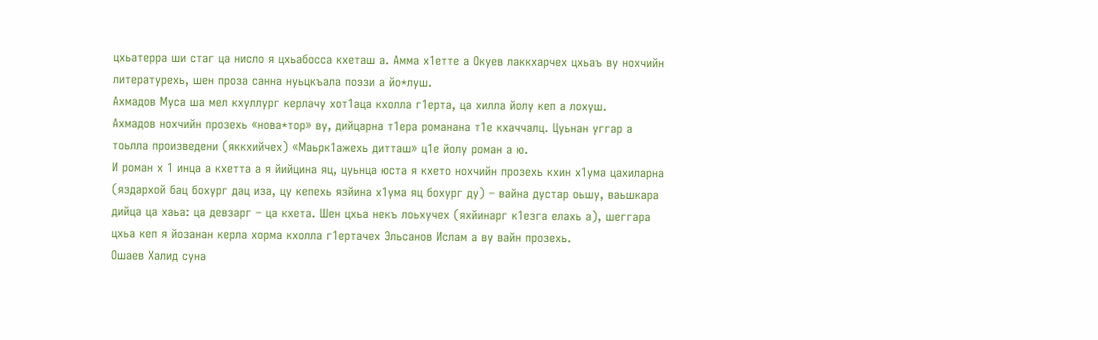цхьатерра ши стаг ца нисло я цхьабосса кхеташ а. Амма х1етте а Окуев лаккхарчех цхьаъ ву нохчийн литературехь, шен проза санна нуьцкъала поэзи а йо*луш.
Ахмадов Муса ша мел кхуллург керлачу хот1аца кхолла г1ерта, ца хилла йолу кеп а лохуш.
Ахмадов нохчийн прозехь «нова*тор» ву, дийцарна т1ера романана т1е кхаччалц. Цуьнан уггар а тоьлла произведени (яккхийчех) «Маьрк1ажехь дитташ» ц1е йолу роман а ю.
И роман х 1 инца а кхетта а я йийцина яц, цуьнца юста я кхето нохчийн прозехь кхин х1ума цахиларна (яздархой бац бохург дац иза, цу кепехь язйина х1ума яц бохург ду) – вайна дустар оьшу, ваьшкара дийца ца хаьа: ца девзарг – ца кхета. Шен цхьа некъ лоьхучех (яхйинарг к1езга елахь а), шеггара цхьа кеп я йозанан керла хорма кхолла г1ертачех Эльсанов Ислам а ву вайн прозехь.
Ошаев Халид суна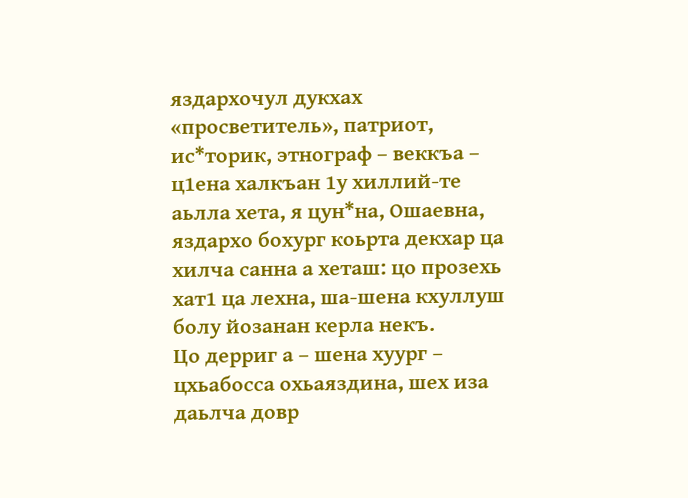яздархочул дукхах «просветитель», патриот, ис*торик, этнограф – веккъа – ц1ена халкъан 1у хиллий-те аьлла хета, я цун*на, Ошаевна, яздархо бохург коьрта декхар ца хилча санна а хеташ: цо прозехь хат1 ца лехна, ша-шена кхуллуш болу йозанан керла некъ.
Цо дерриг а – шена хуург – цхьабосса охьаяздина, шех иза даьлча довр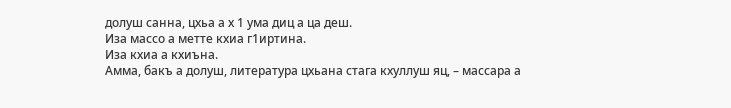долуш санна, цхьа а х 1 ума диц а ца деш.
Иза массо а метте кхиа г1иртина.
Иза кхиа а кхиъна.
Амма, бакъ а долуш, литература цхьана стага кхуллуш яц, – массара а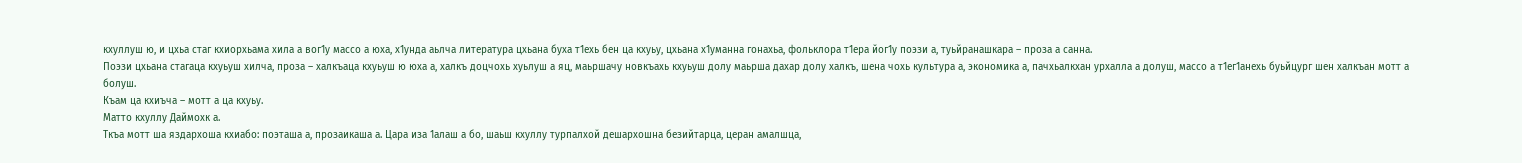кхуллуш ю, и цхьа стаг кхиорхьама хила а вог1у массо а юха, х1унда аьлча литература цхьана буха т1ехь бен ца кхуьу, цхьана х1уманна гонахьа, фольклора т1ера йог1у поэзи а, туьйранашкара – проза а санна.
Поэзи цхьана стагаца кхуьуш хилча, проза – халкъаца кхуьуш ю юха а, халкъ доцчохь хуьлуш а яц, маьршачу новкъахь кхуьуш долу маьрша дахар долу халкъ, шена чохь культура а, экономика а, пачхьалкхан урхалла а долуш, массо а т1ег1анехь буьйцург шен халкъан мотт а болуш.
Къам ца кхиъча – мотт а ца кхуьу.
Матто кхуллу Даймохк а.
Ткъа мотт ша яздархоша кхиабо: поэташа а, прозаикаша а. Цара иза 1алаш а бо, шаьш кхуллу турпалхой дешархошна безийтарца, церан амалшца,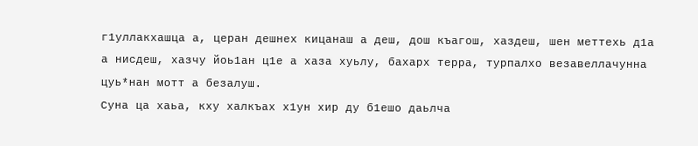г1уллакхашца а, церан дешнех кицанаш а деш, дош къагош, хаздеш, шен меттехь д1а а нисдеш, хазчу йоь1ан ц1е а хаза хуьлу, бахарх терра, турпалхо везавеллачунна цуь*нан мотт а безалуш.
Суна ца хаьа, кху халкъах х1ун хир ду б1ешо даьлча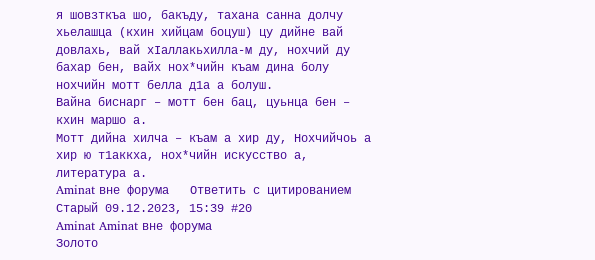я шовзткъа шо, бакъду, тахана санна долчу хьелашца (кхин хийцам боцуш) цу дийне вай довлахь, вай хIаллакьхилла-м ду, нохчий ду бахар бен, вайх нох*чийн къам дина болу нохчийн мотт белла д1а а болуш.
Вайна биснарг – мотт бен бац, цуьнца бен – кхин маршо а.
Мотт дийна хилча – къам а хир ду, Нохчийчоь а хир ю т1аккха, нох*чийн искусство а, литература а.
Aminat вне форума   Ответить с цитированием
Старый 09.12.2023, 15:39 #20
Aminat Aminat вне форума
Золото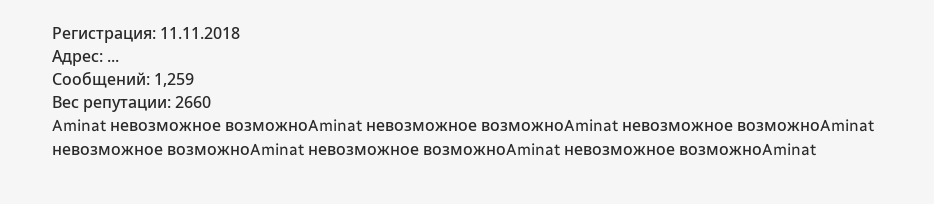Регистрация: 11.11.2018
Адрес: ...
Сообщений: 1,259
Вес репутации: 2660
Aminat невозможное возможноAminat невозможное возможноAminat невозможное возможноAminat невозможное возможноAminat невозможное возможноAminat невозможное возможноAminat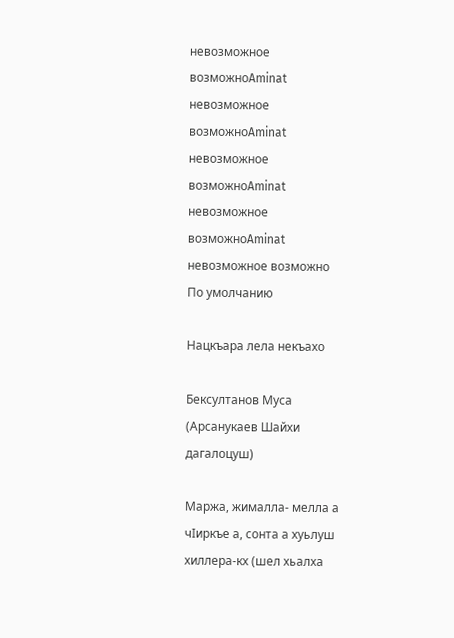невозможное возможноAminat невозможное возможноAminat невозможное возможноAminat невозможное возможноAminat невозможное возможно
По умолчанию

Нацкъара лела некъахо

Бексултанов Муса
(Арсанукаев Шайхи дагалоцуш)

Маржа, жималла- мелла а чIиркъе а, сонта а хуьлуш хиллера-кх (шел хьалха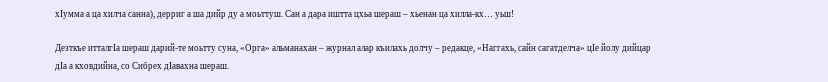хIумма а ца хилча санна), дерриг а ша дийр ду а моьттуш. Сан а дара иштта цхьа шераш – хьенан ца хилла-кх… уьш!

Дезткъе итталгIа шераш дарий-те моьтту суна, «Орга» альманахан – журнал алар къилахь долчу – редакце, «Наггахь, сайн сагатделча» цIе йолу дийцар дIа а кховдийна, со Сибрех дIавахна шераш.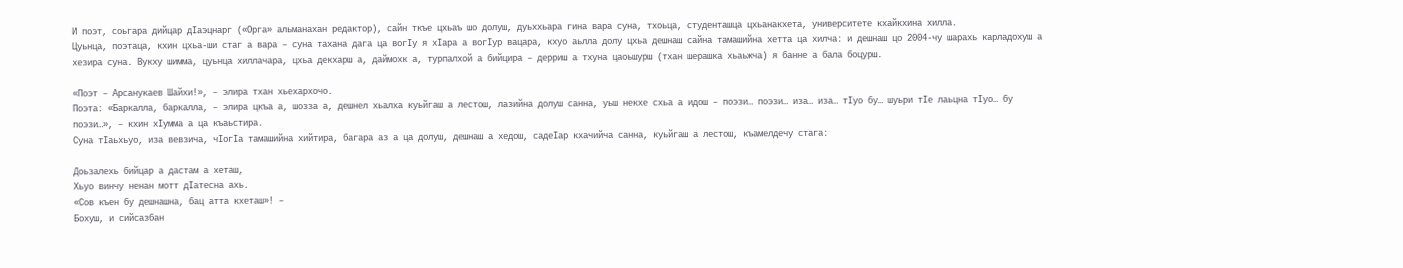И поэт, соьгара дийцар дIаэцнарг («Орга» альманахан редактор), сайн ткъе цхьаъ шо долуш, дуьххьара гина вара суна, тхоьца, студенташца цхьанакхета, университете кхайкхина хилла.
Цуьнца, поэтаца, кхин цхьа-ши стаг а вара – суна тахана дага ца вогIу я хIара а вогIур вацара, кхуо аьлла долу цхьа дешнаш сайна тамашийна хетта ца хилча: и дешнаш цо 2004-чу шарахь карладохуш а хезира суна. Вукху шимма, цуьнца хиллачара, цхьа декхарш а, даймохк а, турпалхой а бийцира – дерриш а тхуна цаоьшурш (тхан шерашка хьаьжча) я банне а бала боцурш.

«Поэт – Арсанукаев Шайхи!», – элира тхан хьехархочо.
Поэта: «Баркалла, баркалла, – элира цкъа а, шозза а, дешнел хьалха куьйгаш а лестош, лазийна долуш санна, уьш некхе схьа а идош – поэзи… поэзи… иза… иза… тIуо бу… шуьри тIе лаьцна тIуо… бу поэзи…», – кхин хIумма а ца къаьстира.
Суна тIаьхьуо, иза вевзича, чIогIа тамашийна хийтира, багара аз а ца долуш, дешнаш а хедош, садеIар кхачийча санна, куьйгаш а лестош, къамелдечу стага:

Доьзалехь бийцар а дастам а хеташ,
Хьуо винчу ненан мотт дIатесна ахь.
«Сов къен бу дешнашна, бац атта кхеташ»! –
Бохуш, и сийсазбан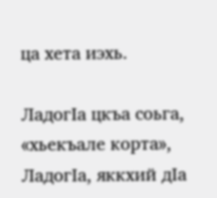ца хета иэхь.

ЛадогIа цкъа соьга, «хьекъале корта»,
ЛадогIа, яккхий дIа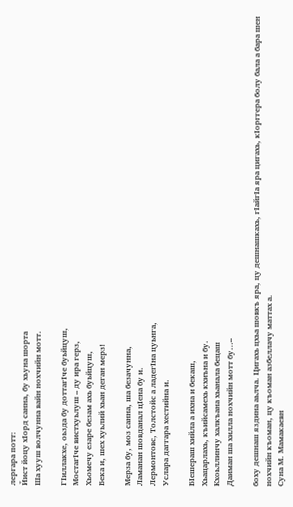лергара потт:
Йист йоцу хIорд санна, бу хьуна шорта
Ша хууш волчунна вайн нохчийн мотт.

ГIиллакхе, оьзда бу доттагIче буьйцуш,
МостагIче вистхуьлуш – ду ира герз,
Хьомечу езаре безам ахь буьйцуш,
Бека и, шех хуьлий хьан деган мерз!

Мерза бу, моз санна, ша безачунна,
Ламанан шовданал цIена бу и.
Лермонтовс, Толстойс а ладегIна цуьнга,
Услара даггара хестийна и.

БIешераш хийла а ихна и бекаш,
Хьацарлахь, къийсамехь кхиъна и бу.
Кхоьллинчу халкъана хьанала бецаш
Даиман ша хилла нохчийн мотт бу…–

боху дешнаш яздина аьлча. Цигахь цхьа шовкъ яра, цу дешнашкахь, гIайгIа яра цигахь, кIорггера болу бала а бара шен нохчийн къоман, цу къоман азбеллачу маттах а.
Суна М. Мамакаевн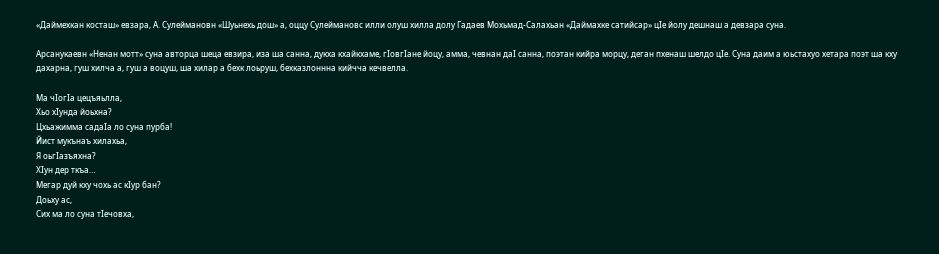«Даймехкан косташ» евзара, А. Сулеймановн «Шуьнехь дош» а, оццу Сулеймановс илли олуш хилла долу Гадаев Мохьмад-Салахьан «Даймахке сатийсар» цIе йолу дешнаш а девзара суна.

Арсанукаевн «Ненан мотт» суна авторца шеца евзира, иза ша санна, дукха кхайкхаме, гIовгIане йоцу, амма, чевнан даI санна, поэтан кийра морцу, деган пхенаш шелдо цIе. Суна даим а юьстахуо хетара поэт ша кху дахарна, гуш хилча а, гуш а воцуш, ша хилар а бехк лоьруш, бехказлоннна кийчча кечвелла.

Ма чIогIа цецъяьлла,
Хьо хIунда йоьхна?
Цхьажимма садаIа ло суна пурба!
Йист мукънаъ хилахьа,
Я оьгIазъяхна?
ХIун дер ткъа…
Мегар дуй кху чохь ас кIур бан?
Доьху ас,
Сих ма ло суна тIечовха,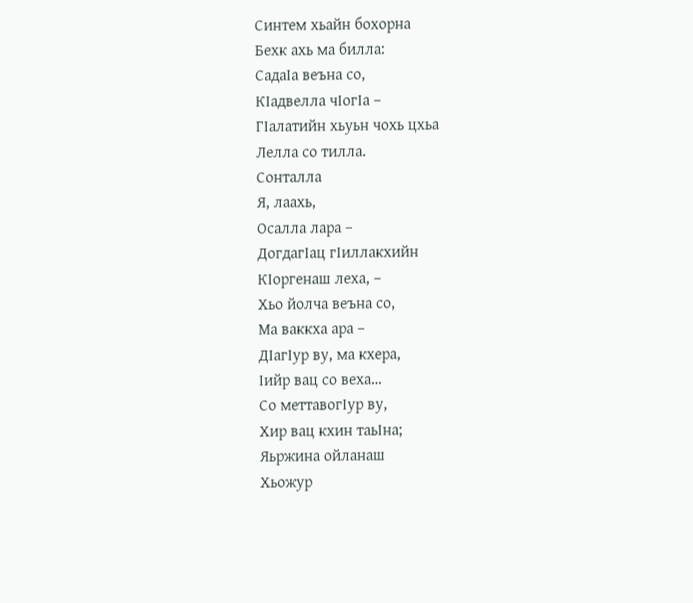Синтем хьайн бохорна
Бехк ахь ма билла:
СадаIа веъна со,
КIадвелла чIогIа –
ГIалатийн хьуьн чохь цхьа
Лелла со тилла.
Сонталла
Я, лаахь,
Осалла лара –
ДогдагIац гIиллакхийн
КIоргенаш леха, –
Хьо йолча веъна со,
Ма ваккха ара –
ДIагIур ву, ма кхера,
Iийр вац со веха…
Со меттавогIур ву,
Хир вац кхин таьIна;
Яьржина ойланаш
Хьожур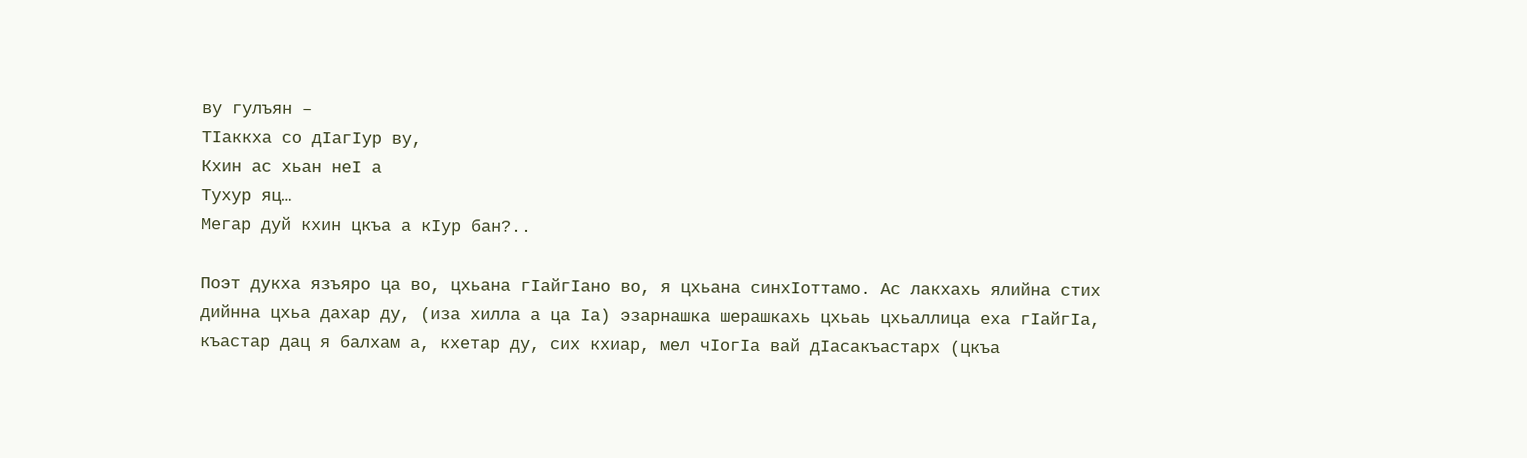ву гулъян –
ТIаккха со дIагIур ву,
Кхин ас хьан неI а
Тухур яц…
Мегар дуй кхин цкъа а кIур бан?..

Поэт дукха язъяро ца во, цхьана гIайгIано во, я цхьана синхIоттамо. Ас лакхахь ялийна стих дийнна цхьа дахар ду, (иза хилла а ца Iа) эзарнашка шерашкахь цхьаь цхьаллица еха гIайгIа, къастар дац я балхам а, кхетар ду, сих кхиар, мел чIогIа вай дIасакъастарх (цкъа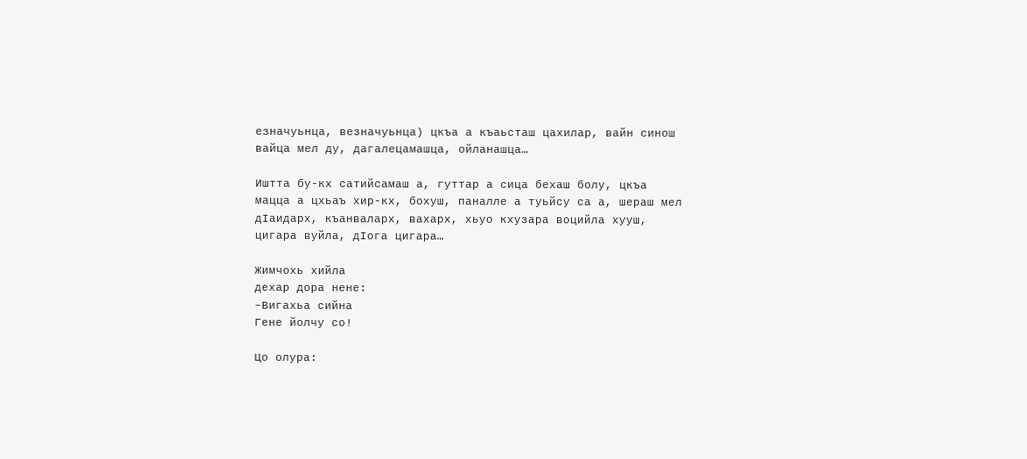езначуьнца, везначуьнца) цкъа а къаьсташ цахилар, вайн синош вайца мел ду, дагалецамашца, ойланашца…

Иштта бу-кх сатийсамаш а, гуттар а сица бехаш болу, цкъа мацца а цхьаъ хир-кх, бохуш, паналле а туьйсу са а, шераш мел дIаидарх, къанваларх, вахарх, хьуо кхузара воцийла хууш, цигара вуйла, дIога цигара…

Жимчохь хийла
дехар дора нене:
–Вигахьа сийна
Гене йолчу со!

Цо олура: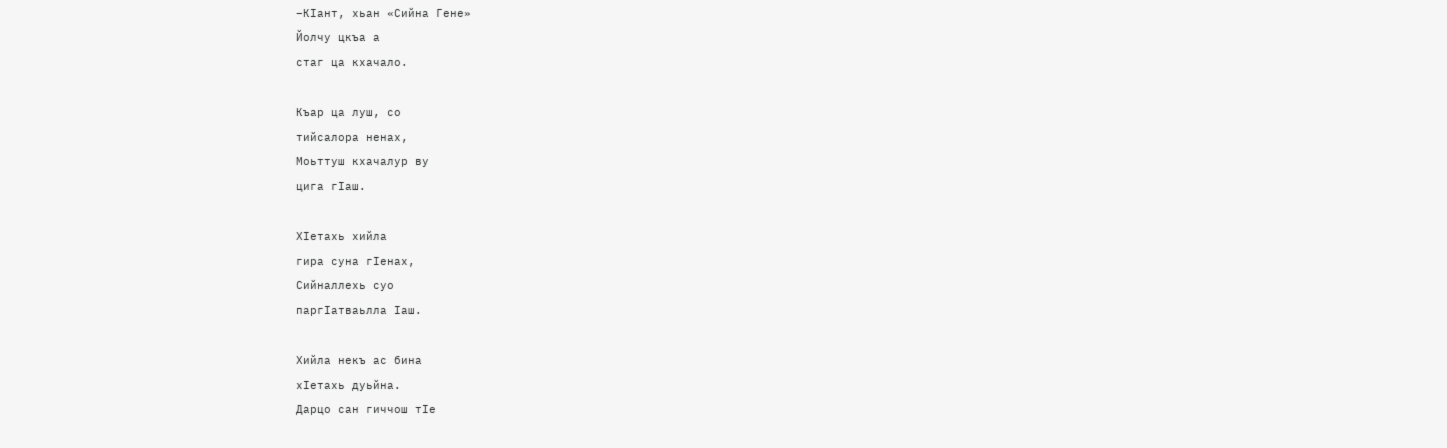–КIант, хьан «Сийна Гене»
Йолчу цкъа а
стаг ца кхачало.

Къар ца луш, со
тийсалора ненах,
Моьттуш кхачалур ву
цига гIаш.

ХIетахь хийла
гира суна гIенах,
Сийналлехь суо
паргIатваьлла Iаш.

Хийла некъ ас бина
хIетахь дуьйна.
Дарцо сан гиччош тIе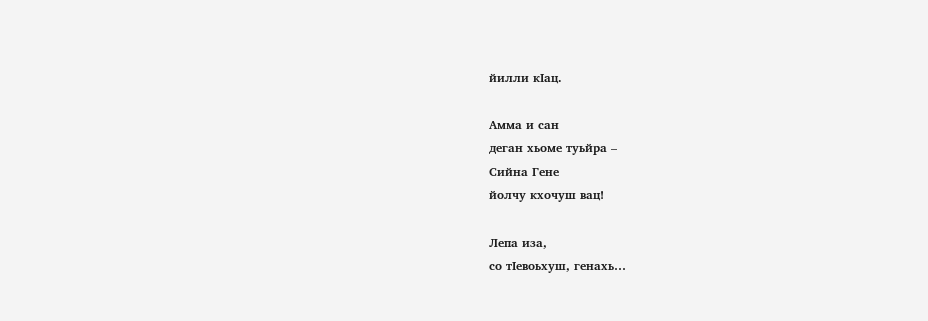йилли кIац.

Амма и сан
деган хьоме туьйра –
Сийна Гене
йолчу кхочуш вац!

Лепа иза,
со тIевоьхуш, генахь…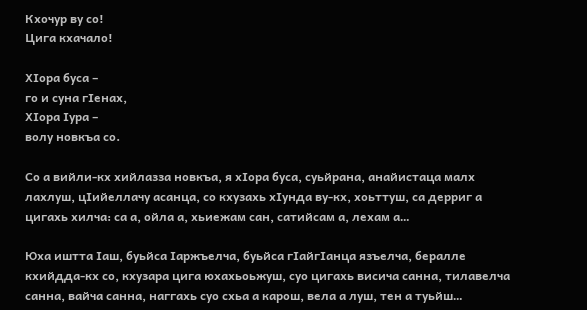Кхочур ву со!
Цига кхачало!

ХIора буса –
го и суна гIенах,
ХIора Iура –
волу новкъа со.

Со а вийли-кх хийлазза новкъа, я хIора буса, суьйрана, анайистаца малх лахлуш, цIийеллачу асанца, со кхузахь хIунда ву-кх, хоьттуш, са дерриг а цигахь хилча: са а, ойла а, хьиежам сан, сатийсам а, лехам а…

Юха иштта Iаш, буьйса Iаржъелча, буьйса гIайгIанца язъелча, бералле кхийдда-кх со, кхузара цига юхахьоьжуш, суо цигахь висича санна, тилавелча санна, вайча санна, наггахь суо схьа а карош, вела а луш, тен а туьйш…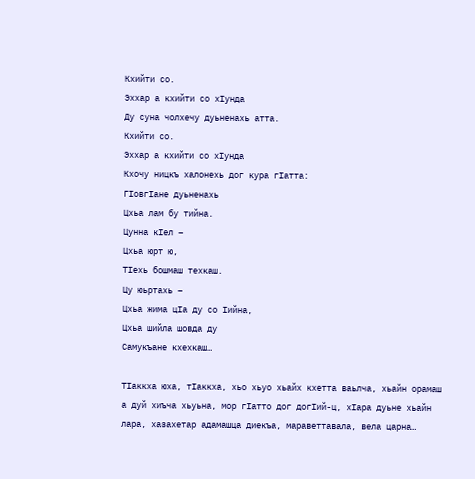Кхийти со.
Эххар а кхийти со хIунда
Ду суна чолхечу дуьненахь атта.
Кхийти со.
Эххар а кхийти со хIунда
Кхочу ницкъ халонехь дог кура гIатта:
ГIовгIане дуьненахь
Цхьа лам бу тийна.
Цунна кIел –
Цхьа юрт ю,
ТIехь бошмаш техкаш.
Цу юьртахь –
Цхьа жима цIа ду со Iийна,
Цхьа шийла шовда ду
Самукъане кхехкаш…

ТIаккха юха, тIаккха, хьо хьуо хьайх кхетта ваьлча, хьайн орамаш а дуй хиъча хьуьна, мор гIатто дог догIий-ц, хIара дуьне хьайн лара, хазахетар адамашца диекъа, мараветтавала, вела царна…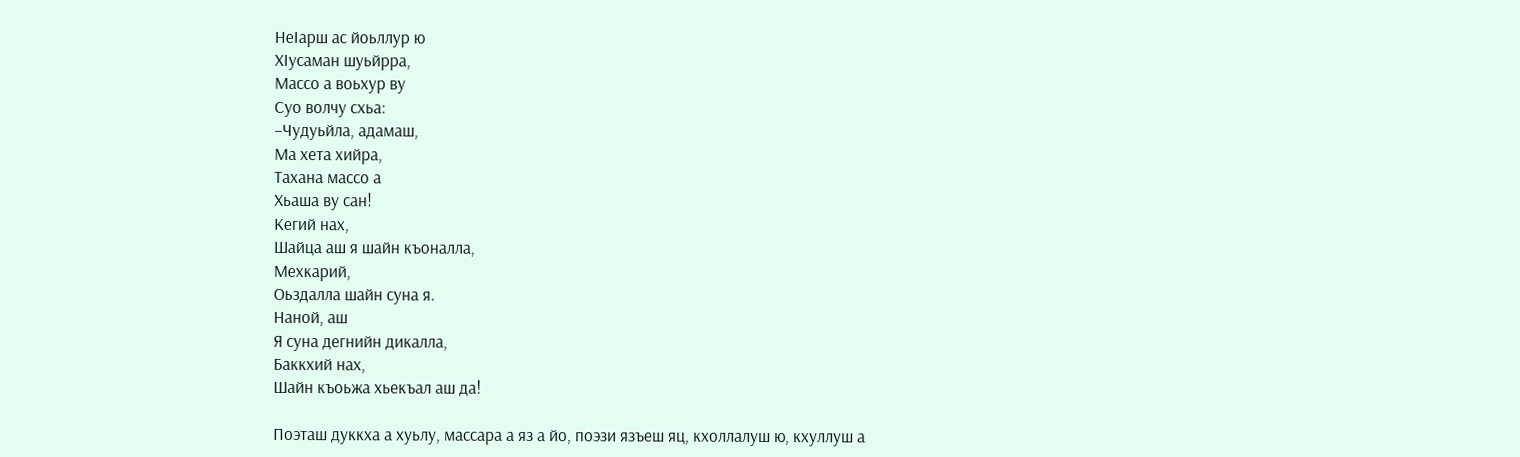НеIарш ас йоьллур ю
ХIусаман шуьйрра,
Массо а воьхур ву
Суо волчу схьа:
–Чудуьйла, адамаш,
Ма хета хийра,
Тахана массо а
Хьаша ву сан!
Кегий нах,
Шайца аш я шайн къоналла,
Мехкарий,
Оьздалла шайн суна я.
Наной, аш
Я суна дегнийн дикалла,
Баккхий нах,
Шайн къоьжа хьекъал аш да!

Поэташ дуккха а хуьлу, массара а яз а йо, поэзи язъеш яц, кхоллалуш ю, кхуллуш а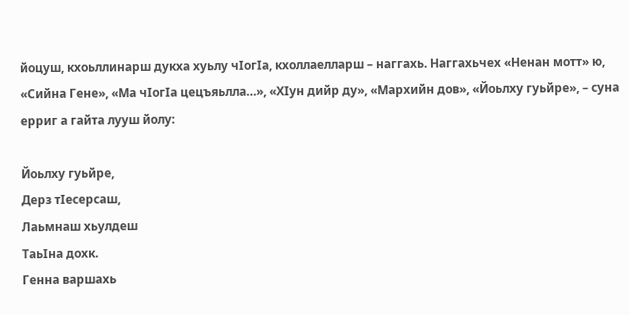йоцуш, кхоьллинарш дукха хуьлу чIогIа, кхоллаелларш – наггахь. Наггахьчех «Ненан мотт» ю, «Сийна Гене», «Ма чIогIа цецъяьлла…», «ХIун дийр ду», «Мархийн дов», «Йоьлху гуьйре», – суна ерриг а гайта лууш йолу:

Йоьлху гуьйре,
Дерз тIесерсаш,
Лаьмнаш хьулдеш
ТаьIна дохк.
Генна варшахь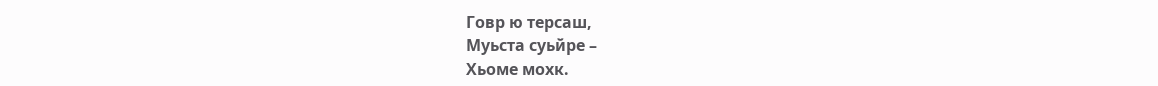Говр ю терсаш,
Муьста суьйре –
Хьоме мохк.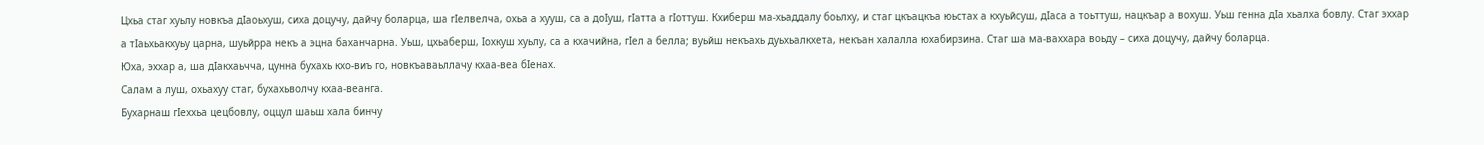Цхьа стаг хуьлу новкъа дIаоьхуш, сиха доцучу, дайчу боларца, ша гIелвелча, охьа а хууш, са а доIуш, гIатта а гIоттуш. Кхиберш ма-хьаддалу боьлху, и стаг цкъацкъа юьстах а кхуьйсуш, дIаса а тоьттуш, нацкъар а вохуш. Уьш генна дIа хьалха бовлу. Стаг эххар а тIаьхьакхуьу царна, шуьйрра некъ а эцна баханчарна. Уьш, цхьаберш, Iохкуш хуьлу, са а кхачийна, гIел а белла; вуьйш некъахь дуьхьалкхета, некъан халалла юхабирзина. Стаг ша ма-ваххара воьду – сиха доцучу, дайчу боларца.
Юха, эххар а, ша дIакхаьчча, цунна бухахь кхо-виъ го, новкъаваьллачу кхаа-веа бIенах.
Салам а луш, охьахуу стаг, бухахьволчу кхаа-веанга.
Бухарнаш гIеххьа цецбовлу, оццул шаьш хала бинчу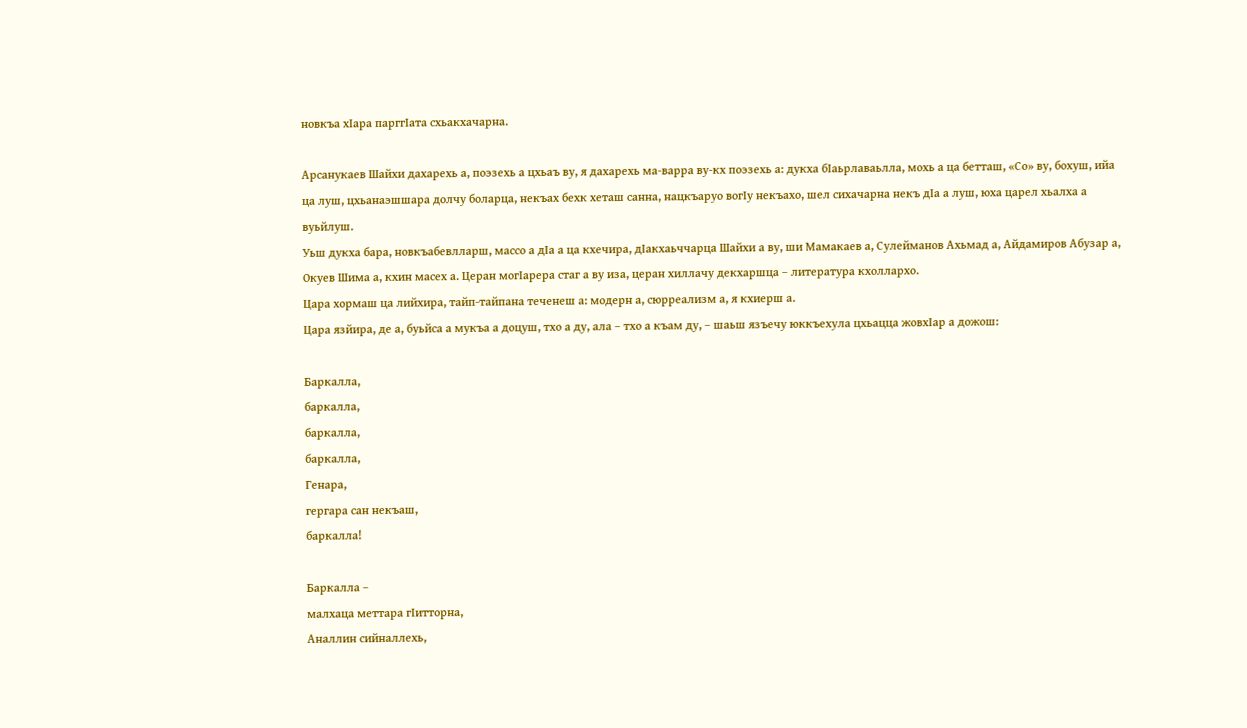новкъа хIара парггIата схьакхачарна.

Арсанукаев Шайхи дахарехь а, поэзехь а цхьаъ ву, я дахарехь ма-варра ву-кх поэзехь а: дукха бIаьрлаваьлла, мохь а ца бетташ, «Со» ву, бохуш, ийа ца луш, цхьанаэшшара долчу боларца, некъах бехк хеташ санна, нацкъаруо вогIу некъахо, шел сихачарна некъ дIа а луш, юха царел хьалха а вуьйлуш.
Уьш дукха бара, новкъабевлларш, массо а дIа а ца кхечира, дIакхаьччарца Шайхи а ву, ши Мамакаев а, Сулейманов Ахьмад а, Айдамиров Абузар а, Окуев Шима а, кхин масех а. Церан могIарера стаг а ву иза, церан хиллачу декхаршца – литература кхоллархо.
Цара хормаш ца лийхира, тайп-тайпана теченеш а: модерн а, сюрреализм а, я кхиерш а.
Цара язйира, де а, буьйса а мукъа а доцуш, тхо а ду, ала – тхо а къам ду, – шаьш язъечу юккъехула цхьацца жовхIар а дожош:

Баркалла,
баркалла,
баркалла,
баркалла,
Генара,
гергара сан некъаш,
баркалла!

Баркалла –
малхаца меттара гIитторна,
Аналлин сийналлехь,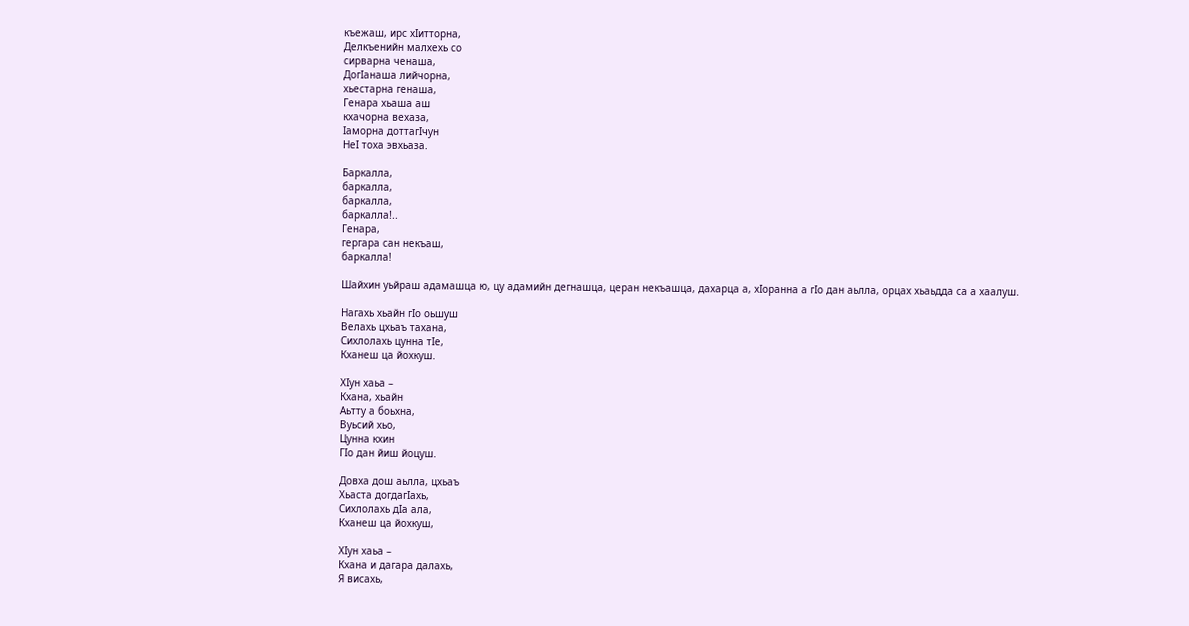къежаш, ирс хIитторна,
Делкъенийн малхехь со
сирварна ченаша,
ДогIанаша лийчорна,
хьестарна генаша,
Генара хьаша аш
кхачорна вехаза,
Iаморна доттагIчун
НеI тоха эвхьаза.

Баркалла,
баркалла,
баркалла,
баркалла!..
Генара,
гергара сан некъаш,
баркалла!

Шайхин уьйраш адамашца ю, цу адамийн дегнашца, церан некъашца, дахарца а, хIоранна а гIо дан аьлла, орцах хьаьдда са а хаалуш.

Нагахь хьайн гIо оьшуш
Велахь цхьаъ тахана,
Сихлолахь цунна тIе,
Кханеш ца йохкуш.

ХIун хаьа –
Кхана, хьайн
Аьтту а боьхна,
Вуьсий хьо,
Цунна кхин
ГIо дан йиш йоцуш.

Довха дош аьлла, цхьаъ
Хьаста догдагIахь,
Сихлолахь дIа ала,
Кханеш ца йохкуш,

ХIун хаьа –
Кхана и дагара далахь,
Я висахь,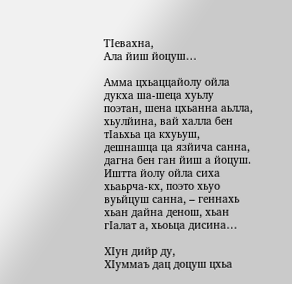ТIевахна,
Ала йиш йоцуш…

Амма цхьаццайолу ойла дукха ша-шеца хуьлу поэтан, шена цхьанна аьлла, хьулйина, вай халла бен тIаьхьа ца кхуьуш, дешнашца ца язйича санна, дагна бен ган йиш а йоцуш. Иштта йолу ойла сиха хьаьрча-кх, поэто хьуо вуьйцуш санна, – геннахь хьан дайна денош, хьан гIалат а, хьоьца дисина…

ХIун дийр ду,
ХIуммаъ дац доцуш цхьа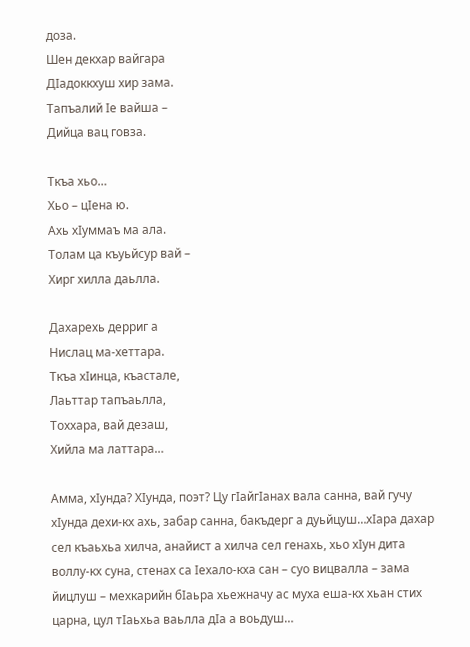доза.
Шен декхар вайгара
ДIадоккхуш хир зама.
Тапъалий Iе вайша –
Дийца вац говза.

Ткъа хьо…
Хьо – цIена ю.
Ахь хIуммаъ ма ала.
Толам ца къуьйсур вай –
Хирг хилла даьлла.

Дахарехь дерриг а
Нислац ма-хеттара.
Ткъа хIинца, къастале,
Лаьттар тапъаьлла,
Тоххара, вай дезаш,
Хийла ма латтара…

Амма, хIунда? ХIунда, поэт? Цу гIайгIанах вала санна, вай гучу хIунда дехи-кх ахь, забар санна, бакъдерг а дуьйцуш…хIара дахар сел къаьхьа хилча, анайист а хилча сел генахь, хьо хIун дита воллу-кх суна, стенах са Iехало-кха сан – суо вицвалла – зама йицлуш – мехкарийн бIаьра хьежначу ас муха еша-кх хьан стих царна, цул тIаьхьа ваьлла дIа а воьдуш…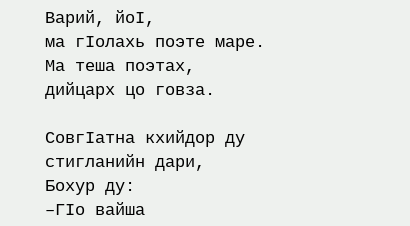Варий, йоI,
ма гIолахь поэте маре.
Ма теша поэтах,
дийцарх цо говза.

СовгIатна кхийдор ду
стигланийн дари,
Бохур ду:
–ГIо вайша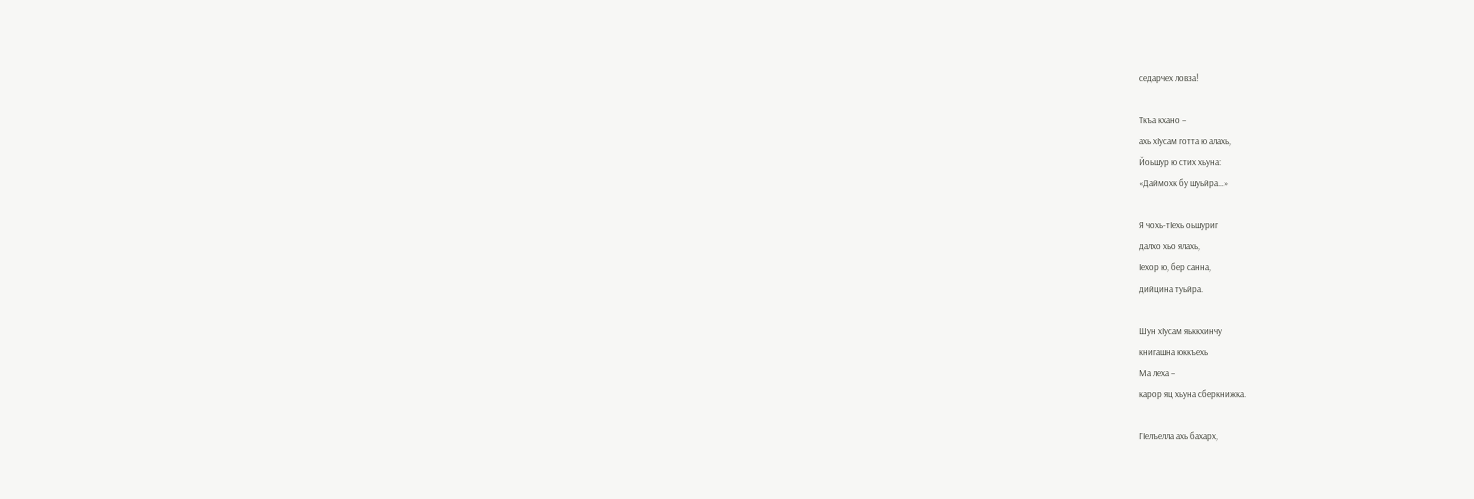седарчех ловза!

Ткъа кхано –
ахь хIусам готта ю алахь,
Йоьшур ю стих хьуна:
«Даймохк бу шуьйра…»

Я чохь-тIехь оьшуриг
далхо хьо ялахь,
Iехор ю, бер санна,
дийцина туьйра.

Шун хIусам яьккхинчу
книгашна юккъехь
Ма леха –
карор яц хьуна сберкнижка.

ГIелъелла ахь бахарх,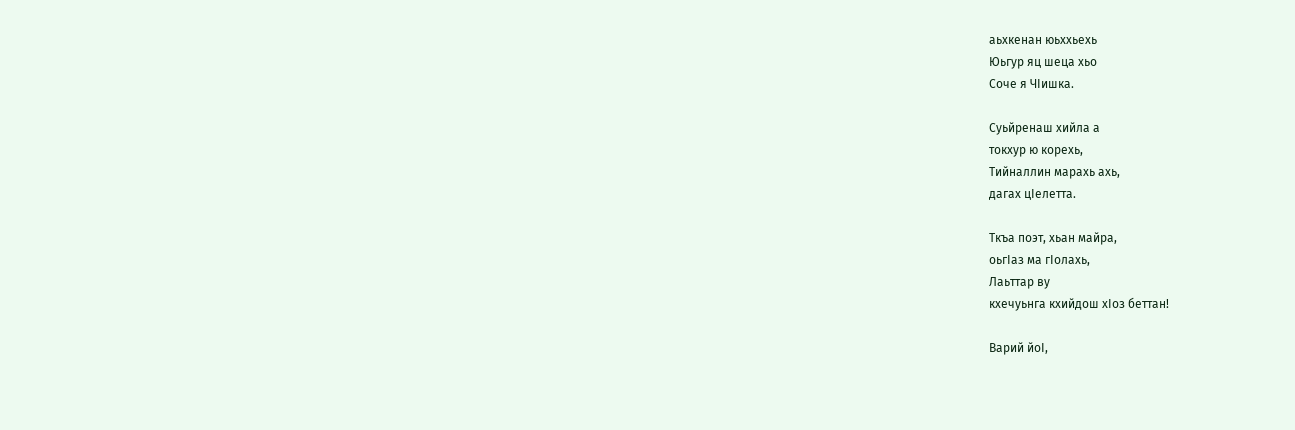аьхкенан юьххьехь
Юьгур яц шеца хьо
Соче я ЧIишка.

Суьйренаш хийла а
токхур ю корехь,
Тийналлин марахь ахь,
дагах цIелетта.

Ткъа поэт, хьан майра,
оьгIаз ма гIолахь,
Лаьттар ву
кхечуьнга кхийдош хIоз беттан!

Варий йоI,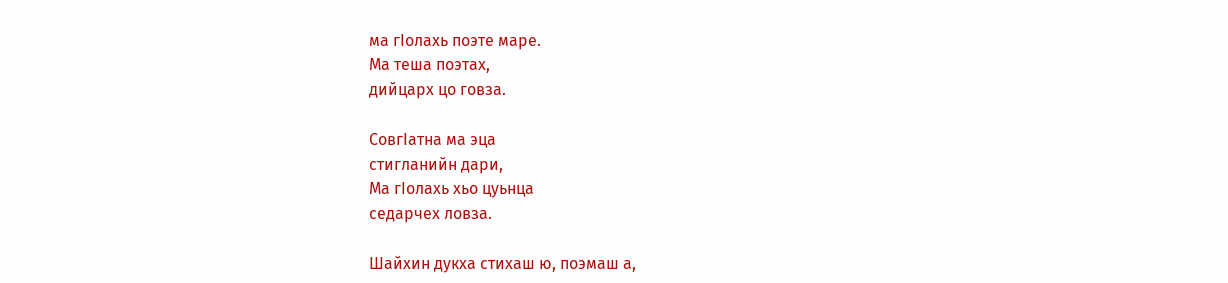ма гIолахь поэте маре.
Ма теша поэтах,
дийцарх цо говза.

СовгIатна ма эца
стигланийн дари,
Ма гIолахь хьо цуьнца
седарчех ловза.

Шайхин дукха стихаш ю, поэмаш а,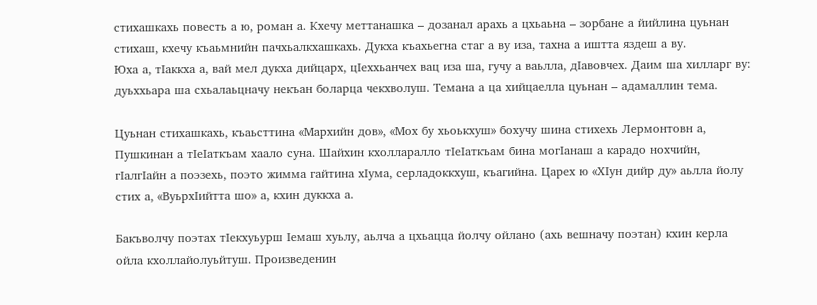стихашкахь повесть а ю, роман а. Кхечу меттанашка – дозанал арахь а цхьаьна – зорбане а йийлина цуьнан стихаш, кхечу къаьмнийн пачхьалкхашкахь. Дукха къахьегна стаг а ву иза, тахна а иштта яздеш а ву.
Юха а, тIаккха а, вай мел дукха дийцарх, цIеххьанчех вац иза ша, гучу а ваьлла, дIавовчех. Даим ша хилларг ву: дуьххьара ша схьалаьцначу некъан боларца чекхволуш. Темана а ца хийцаелла цуьнан – адамаллин тема.

Цуьнан стихашкахь, къаьсттина «Мархийн дов», «Мох бу хьоькхуш» бохучу шина стихехь Лермонтовн а, Пушкинан а тIеIаткъам хаало суна. Шайхин кхолларалло тIеIаткъам бина могIанаш а карадо нохчийн, гIалгIайн а поэзехь, поэто жимма гайтина хIума, серладоккхуш, къагийна. Царех ю «ХIун дийр ду» аьлла йолу стих а, «ВуьрхIийтта шо» а, кхин дуккха а.

Бакъволчу поэтах тIекхуьурш Iемаш хуьлу, аьлча а цхьацца йолчу ойлано (ахь вешначу поэтан) кхин керла ойла кхоллайолуьйтуш. Произведенин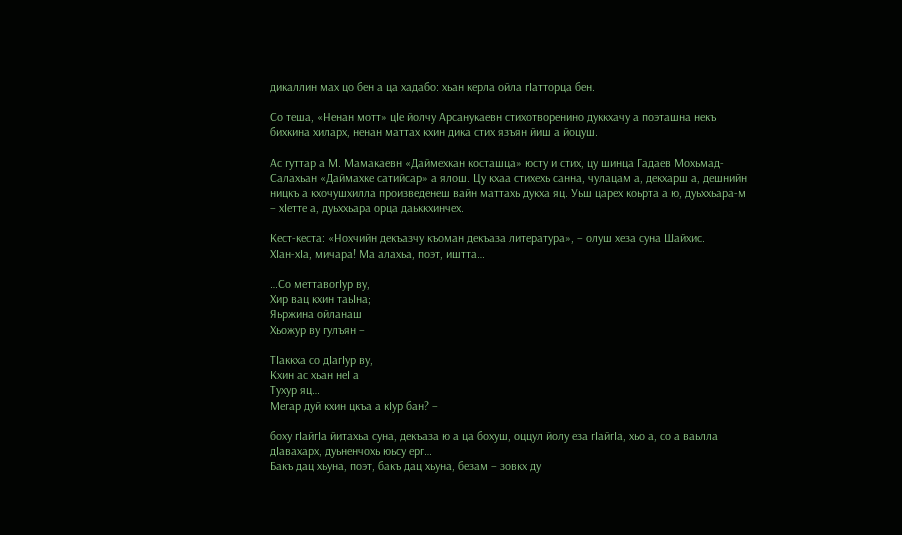дикаллин мах цо бен а ца хадабо: хьан керла ойла гIатторца бен.

Со теша, «Ненан мотт» цIе йолчу Арсанукаевн стихотворенино дуккхачу а поэташна некъ бихкина хиларх, ненан маттах кхин дика стих язъян йиш а йоцуш.

Ас гуттар а М. Мамакаевн «Даймехкан косташца» юсту и стих, цу шинца Гадаев Мохьмад-Салахьан «Даймахке сатийсар» а ялош. Цу кхаа стихехь санна, чулацам а, декхарш а, дешнийн ницкъ а кхочушхилла произведенеш вайн маттахь дукха яц. Уьш царех коьрта а ю, дуьххьара-м – хIетте а, дуьххьара орца даьккхинчех.

Кест-кеста: «Нохчийн декъазчу къоман декъаза литература», – олуш хеза суна Шайхис.
ХIан-хIа, мичара! Ма алахьа, поэт, иштта…

…Со меттавогIур ву,
Хир вац кхин таьIна;
Яьржина ойланаш
Хьожур ву гулъян –

ТIаккха со дIагIур ву,
Кхин ас хьан неI а
Тухур яц…
Мегар дуй кхин цкъа а кIур бан? –

боху гIайгIа йитахьа суна, декъаза ю а ца бохуш, оццул йолу еза гIайгIа, хьо а, со а ваьлла дIавахарх, дуьненчохь юьсу ерг…
Бакъ дац хьуна, поэт, бакъ дац хьуна, безам – зовкх ду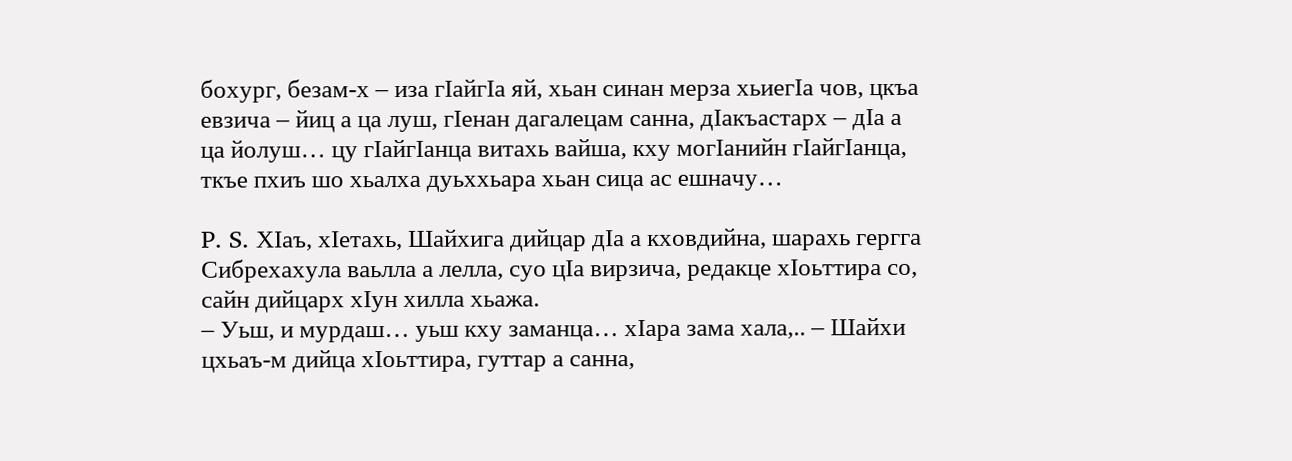бохург, безам-х – иза гIайгIа яй, хьан синан мерза хьиегIа чов, цкъа евзича – йиц а ца луш, гIенан дагалецам санна, дIакъастарх – дIа а ца йолуш… цу гIайгIанца витахь вайша, кху могIанийн гIайгIанца, ткъе пхиъ шо хьалха дуьххьара хьан сица ас ешначу…

P. S. ХIаъ, хIетахь, Шайхига дийцар дIа а кховдийна, шарахь гергга Сибрехахула ваьлла а лелла, суо цIа вирзича, редакце хIоьттира со, сайн дийцарх хIун хилла хьажа.
– Уьш, и мурдаш… уьш кху заманца… хIара зама хала,.. – Шайхи цхьаъ-м дийца хIоьттира, гуттар а санна,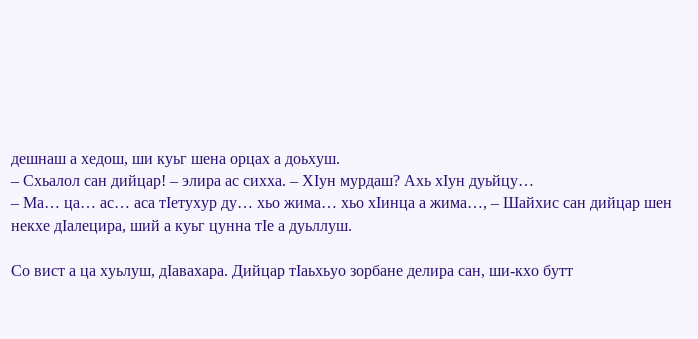дешнаш а хедош, ши куьг шена орцах а доьхуш.
– Схьалол сан дийцар! – элира ас сихха. – ХIун мурдаш? Ахь хIун дуьйцу…
– Ма… ца… ас… аса тIетухур ду… хьо жима… хьо хIинца а жима…, – Шайхис сан дийцар шен некхе дIалецира, ший а куьг цунна тIе а дуьллуш.

Со вист а ца хуьлуш, дIавахара. Дийцар тIаьхьуо зорбане делира сан, ши-кхо бутт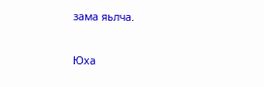зама яьлча.

Юха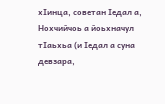хIинца, советан Iедал а, Нохчийчоь а йоьхначул тIаьхьа (и Iедал а суна девзара,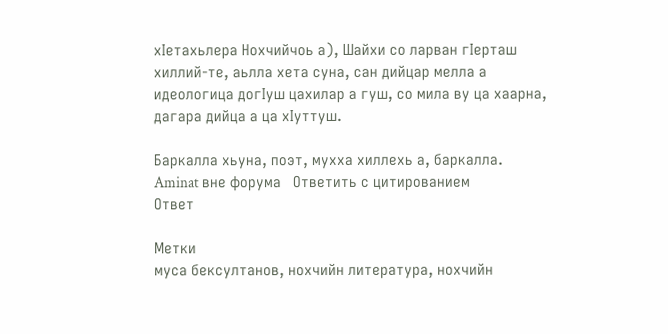хIетахьлера Нохчийчоь а), Шайхи со ларван гIерташ хиллий-те, аьлла хета суна, сан дийцар мелла а идеологица догIуш цахилар а гуш, со мила ву ца хаарна, дагара дийца а ца хIуттуш.

Баркалла хьуна, поэт, мухха хиллехь а, баркалла.
Aminat вне форума   Ответить с цитированием
Ответ

Метки
муса бексултанов, нохчийн литература, нохчийн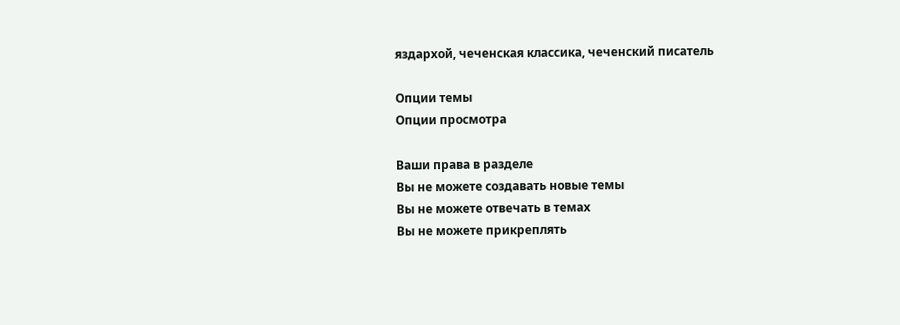яздархой, чеченская классика, чеченский писатель

Опции темы
Опции просмотра

Ваши права в разделе
Вы не можете создавать новые темы
Вы не можете отвечать в темах
Вы не можете прикреплять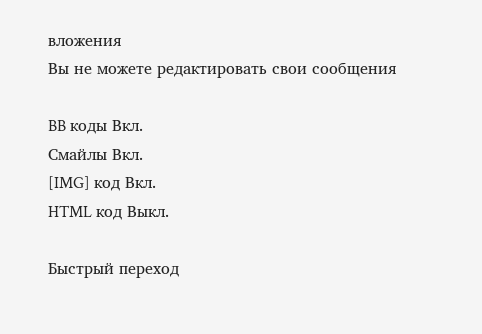вложения
Вы не можете редактировать свои сообщения

BB коды Вкл.
Смайлы Вкл.
[IMG] код Вкл.
HTML код Выкл.

Быстрый переход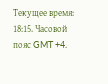Текущее время: 18:15. Часовой пояс GMT +4.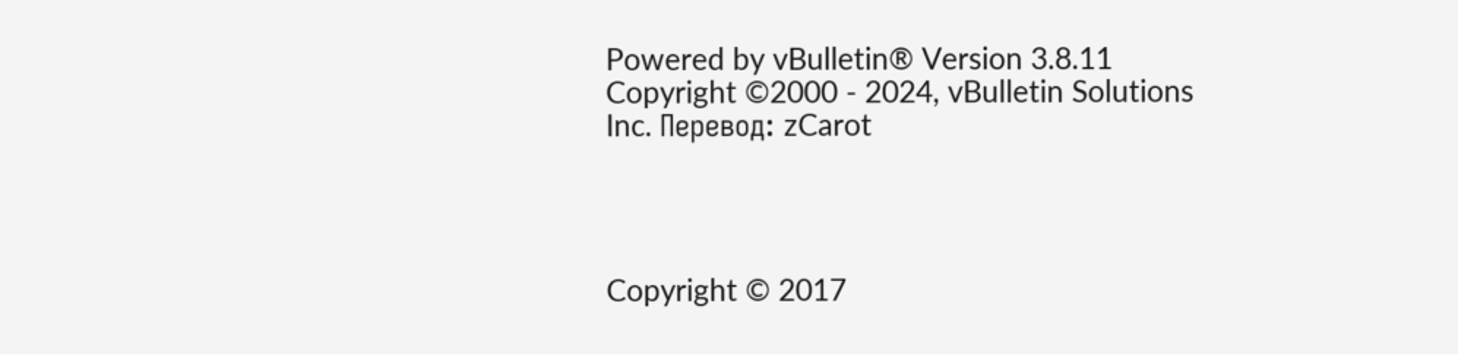Powered by vBulletin® Version 3.8.11
Copyright ©2000 - 2024, vBulletin Solutions Inc. Перевод: zCarot




Copyright © 2017